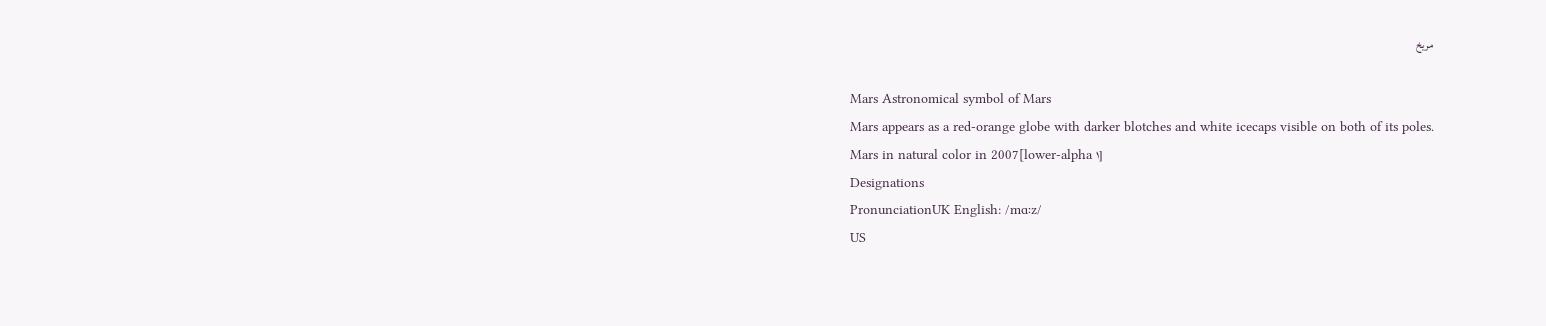مریخ

Mars Astronomical symbol of Mars
Mars appears as a red-orange globe with darker blotches and white icecaps visible on both of its poles.
Mars in natural color in 2007[lower-alpha ۱]
Designations
PronunciationUK English: /mɑːz/
US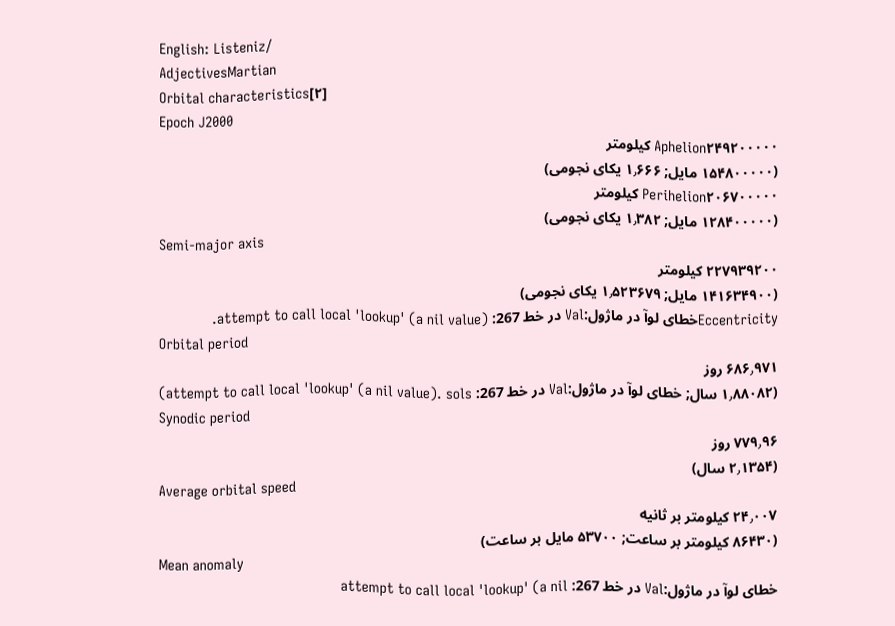English: Listeniz/
AdjectivesMartian
Orbital characteristics[۲]
Epoch J2000
Aphelion۲۴۹۲۰۰۰۰۰ کیلومتر
(۱۵۴۸۰۰۰۰۰ مایل; ۱٫۶۶۶ یکای نجومی)
Perihelion۲۰۶۷۰۰۰۰۰ کیلومتر
(۱۲۸۴۰۰۰۰۰ مایل; ۱٫۳۸۲ یکای نجومی)
Semi-major axis
۲۲۷۹۳۹۲۰۰ کیلومتر
(۱۴۱۶۳۴۹۰۰ مایل; ۱٫۵۲۳۶۷۹ یکای نجومی)
Eccentricityخطای لوآ در ماژول:Val در خط 267: attempt to call local 'lookup' (a nil value).
Orbital period
۶۸۶٫۹۷۱ روز
(۱٫۸۸۰۸۲ سال; خطای لوآ در ماژول:Val در خط 267: attempt to call local 'lookup' (a nil value). sols)
Synodic period
۷۷۹٫۹۶ روز
(۲٫۱۳۵۴ سال)
Average orbital speed
۲۴٫۰۰۷ کیلومتر بر ثانیه
(۸۶۴۳۰ کیلومتر بر ساعت; ۵۳۷۰۰ مایل بر ساعت)
Mean anomaly
خطای لوآ در ماژول:Val در خط 267: attempt to call local 'lookup' (a nil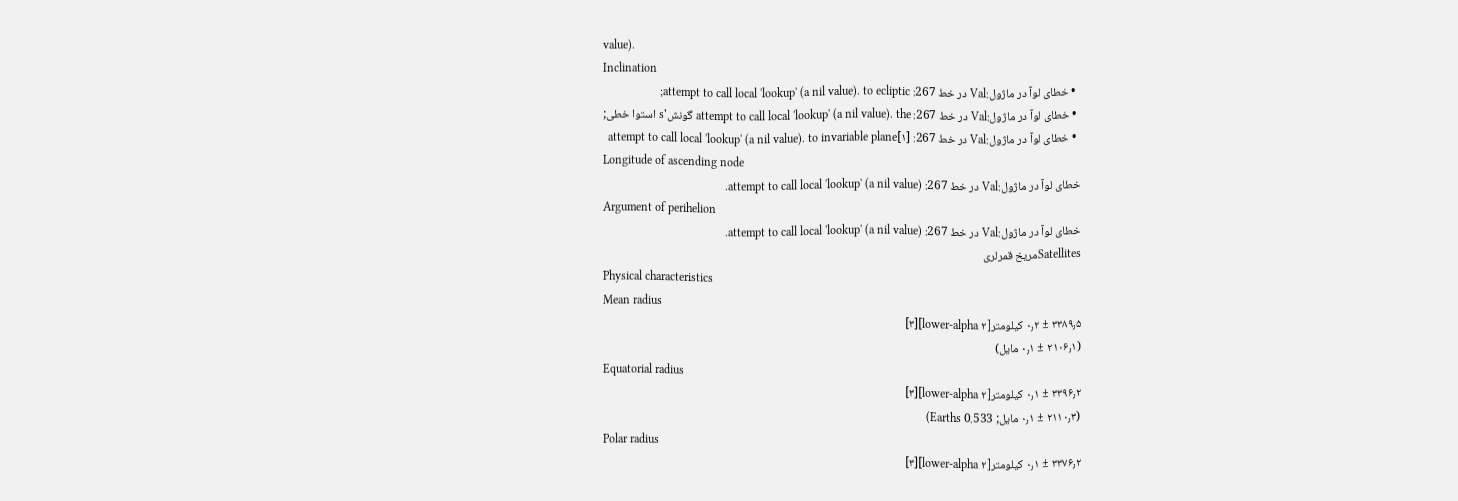value).
Inclination
  • خطای لوآ در ماژول:Val در خط 267: attempt to call local 'lookup' (a nil value). to ecliptic;
  • خطای لوآ در ماژول:Val در خط 267: attempt to call local 'lookup' (a nil value). the گونش's استوا خطی;
  • خطای لوآ در ماژول:Val در خط 267: attempt to call local 'lookup' (a nil value). to invariable plane[۱]
Longitude of ascending node
خطای لوآ در ماژول:Val در خط 267: attempt to call local 'lookup' (a nil value).
Argument of perihelion
خطای لوآ در ماژول:Val در خط 267: attempt to call local 'lookup' (a nil value).
Satellitesمریخ قمرلری
Physical characteristics
Mean radius
۳۳۸۹٫۵ ± ۰٫۲ کیلومتر[lower-alpha ۲][۳]
(۲۱۰۶٫۱ ± ۰٫۱ مایل)
Equatorial radius
۳۳۹۶٫۲ ± ۰٫۱ کیلومتر[lower-alpha ۲][۳]
(۲۱۱۰٫۳ ± ۰٫۱ مایل; 0.533 Earths)
Polar radius
۳۳۷۶٫۲ ± ۰٫۱ کیلومتر[lower-alpha ۲][۳]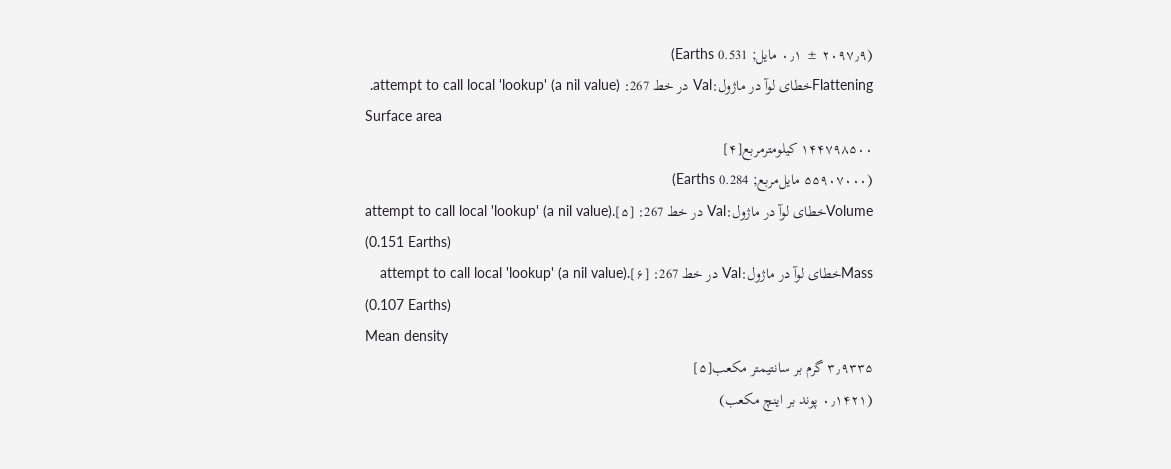(۲۰۹۷٫۹ ± ۰٫۱ مایل; 0.531 Earths)
Flatteningخطای لوآ در ماژول:Val در خط 267: attempt to call local 'lookup' (a nil value).
Surface area
۱۴۴۷۹۸۵۰۰ کیلومترمربع[۴]
(۵۵۹۰۷۰۰۰ مایل‌مربع; 0.284 Earths)
Volumeخطای لوآ در ماژول:Val در خط 267: attempt to call local 'lookup' (a nil value).[۵]
(0.151 Earths)
Massخطای لوآ در ماژول:Val در خط 267: attempt to call local 'lookup' (a nil value).[۶]
(0.107 Earths)
Mean density
۳٫۹۳۳۵ گرم بر سانتیمتر مکعب[۵]
(۰٫۱۴۲۱ پوند بر اینچ مکعب)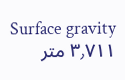Surface gravity
۳٫۷۱۱ متر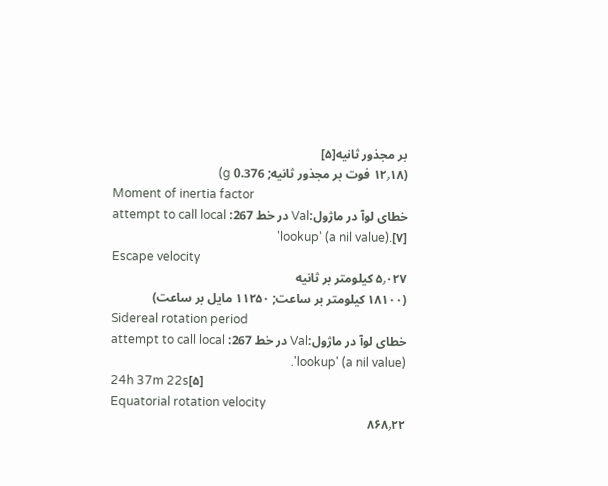بر مجذور ثانیه[۵]
(۱۲٫۱۸ فوت بر مجذور ثانیه; 0.376 g)
Moment of inertia factor
خطای لوآ در ماژول:Val در خط 267: attempt to call local 'lookup' (a nil value).[۷]
Escape velocity
۵٫۰۲۷ کیلومتر بر ثانیه
(۱۸۱۰۰ کیلومتر بر ساعت; ۱۱۲۵۰ مایل بر ساعت)
Sidereal rotation period
خطای لوآ در ماژول:Val در خط 267: attempt to call local 'lookup' (a nil value).
24h 37m 22s[۵]
Equatorial rotation velocity
۸۶۸٫۲۲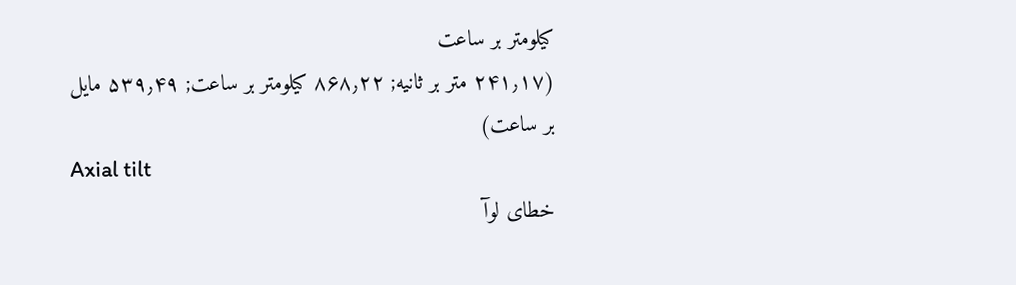کیلومتر بر ساعت
(۲۴۱٫۱۷ متر بر ثانیه; ۸۶۸٫۲۲ کیلومتر بر ساعت; ۵۳۹٫۴۹ مایل بر ساعت)
Axial tilt
خطای لوآ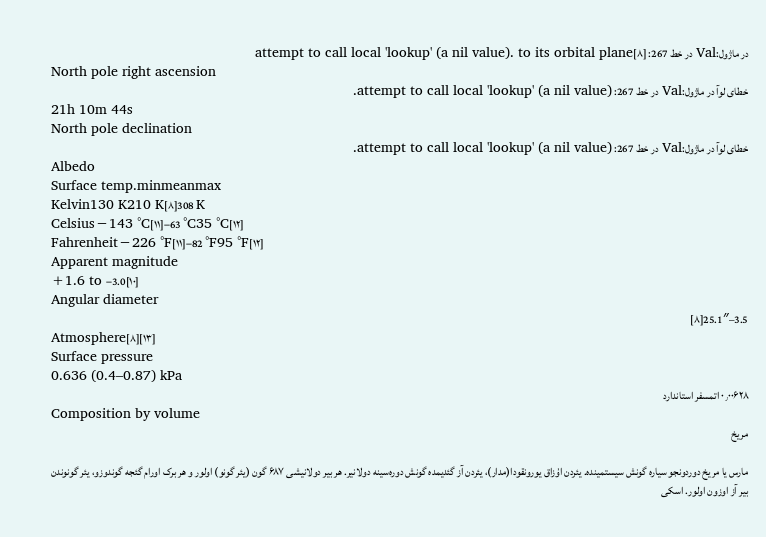در ماژول:Val در خط 267: attempt to call local 'lookup' (a nil value). to its orbital plane[۸]
North pole right ascension
خطای لوآ در ماژول:Val در خط 267: attempt to call local 'lookup' (a nil value).
21h 10m 44s
North pole declination
خطای لوآ در ماژول:Val در خط 267: attempt to call local 'lookup' (a nil value).
Albedo
Surface temp.minmeanmax
Kelvin130 K210 K[۸]308 K
Celsius−143 °C[۱۱]−63 °C35 °C[۱۲]
Fahrenheit−226 °F[۱۱]−82 °F95 °F[۱۲]
Apparent magnitude
+1.6 to −3.0[۱۰]
Angular diameter
3.5–25.1″[۸]
Atmosphere[۸][۱۳]
Surface pressure
0.636 (0.4–0.87) kPa
۰٫۰۰۶۲۸ اتمسفر استاندارد
Composition by volume
مریخ

مارس یا مریخ دوردونجو سیاره گونش سیستمینده. یئردن اۇزاق یورونقودا(مدار)، یئردن آز گئدیمده گونش دوره‌سینه دولانیر. هر بیر دولانیشی ۶۸۷ گون (یئر گونو) اولور و هر برک اورام گئجه گوندوزو، یئر گونوندن بیر آز اوزون اولور. اسکی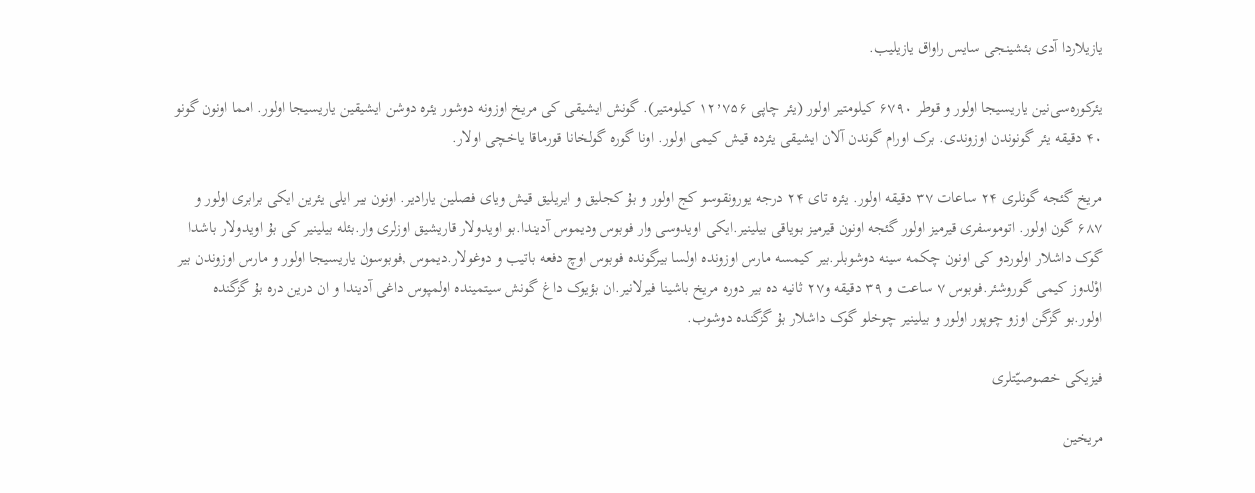یازیلاردا آدی بئشینجی سایس راواق یازیلیب.

یئرکوره‌سی‌نین یاریسیجا اولور و قوطر ۶۷۹۰ کیلومتیر اولور (یئر چاپی ۱۲٬۷۵۶ کیلومتیر). گونش ایشیقی کی مریخ اوزونه دوشور یئره دوشن ایشیقین یاریسیجا اولور. امما اونون گونو ۴۰ دقیقه یئر گونوندن اوزوندی. برک اورام گوندن آلان ایشیقی یئرده قیش کیمی اولور. اونا گوره گولخانا قورماقا یاخچی اولار.

مریخ گئجه گونلری ۲۴ ساعات ۳۷ دقیقه اولور. یئره تای ۲۴ درجه یورونقوسو کج اولور و بۇ کجلیق و ایریلیق قیش ویای فصلین یارادیر. اونون بیر ایلی یئرین ایکی برابری اولور و ۶۸۷ گون اولور. اتوموسفری قیرمیز اولور گئجه اونون قیرمیز بویاقی بیلینیر.ایکی اویدوسی وار فوبوس ودیموس آدیندا.بو اویدولار قاریشیق اوزلری وار.بئله بیلینیر کی بۇ اویدولار باشدا گوک داشلار اولوردو کی اونون چکمه سینه دوشوبلر.بیر کیمسه مارس اوزونده اولسا بیرگونده فوبوس اوچ دفعه باتیب و دوغولار.دیموس ,فوبوسون یاریسیجا اولور و مارس اوزوندن بیر اوْلدوز کیمی گوروشئر.فوبوس ۷ ساعت و ۳۹ دقیقه و۲۷ ثانیه ده بیر دوره مریخ باشینا فیرلانیر.ان بؤیوک داغ گونش سیتمینده اولمپوس داغی آدیندا و ان درین دره بۇ گزگنده اولور.بو گزگن اوزو چوپور اولور و بیلینیر چوخلو گوک داشلار بۇ گزگنده دوشوب.

فیزیکی خصوصیّتلری

مریخین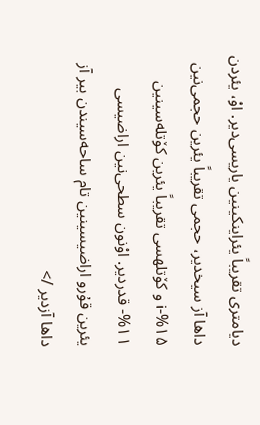دیامتری تقریباً یئراینکینین یاریسی‌دیر. اوْ، یئردن داها آز سیخدیر، حجمی تقریباً یئرین حجمی‌نین ۱۵%-i و کۆتلهسی تقریباً یئرین کۆتله‌سینین ۱۱%- قدردیر. اوْنون سطحی‌نین اراضیسی یئرین قۇرو اراضیسینین تام ساحه‌سیندن بیر آز داها آزدیر />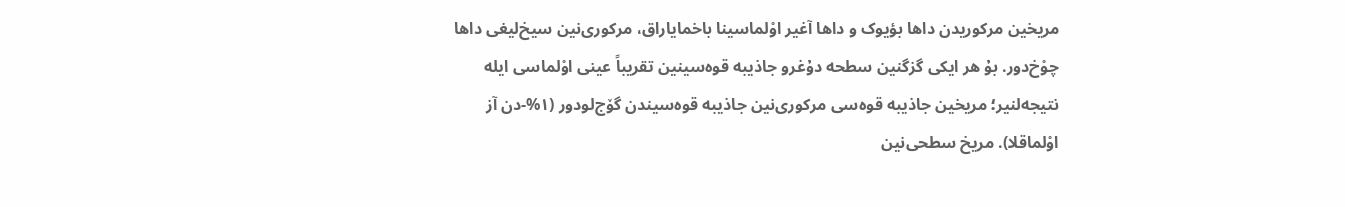مریخین مرکوریدن داها بؤیوک و داها آغیر اوْلماسینا باخمایاراق، مرکوری‌نین سیخ‌لیغی داها چوْخ‌دور. بۇ هر ایکی گزگنین سطحه دۇغرو جاذیبه قوه‌سینین تقریباً عینی اوْلماسی ایله نتیجه‌لنیر؛ مریخین جاذیبه قوه‌سی مرکوری‌نین جاذیبه قوه‌سیندن گۆج‌لودور (۱%-دن آز اوْلماقلا). مریخ سطحی‌نین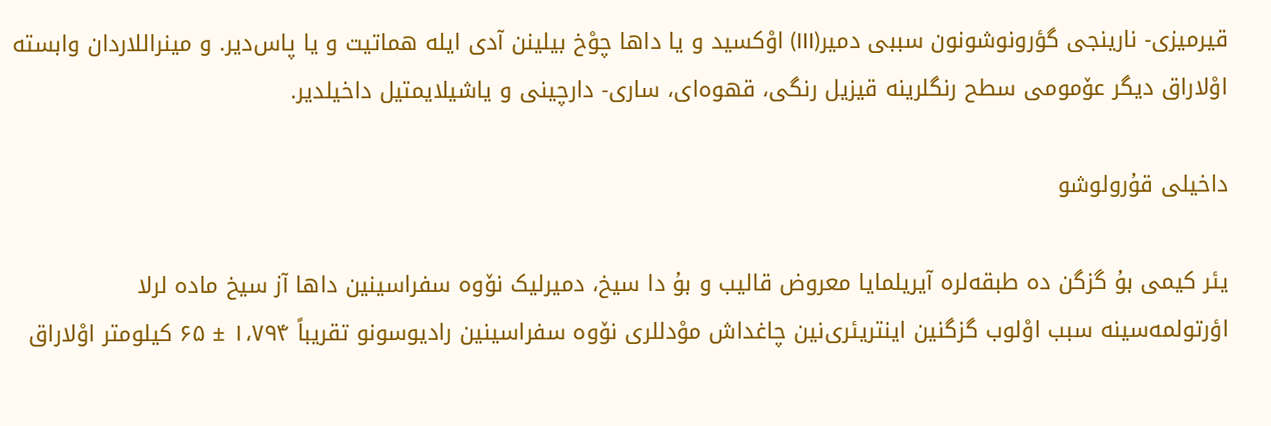قیرمیزی- نارینجی گؤرونوشونون سببی دمیر(III) اوْکسید و یا داها چوْخ بیلینن آدی ایله هماتیت و یا پاس‌دیر. و مینراللاردان وابسته اوْلاراق دیگر عۆمومی سطح رنگلرینه قیزیل رنگی، قهوه‌ای، ساری- دارچینی و یاشیلایمتیل داخیلدیر.

داخیلی قۇرولوشو

یئر کیمی بۇ گزگن ده طبقه‌لره آیریلمایا معروض قالیب و بۇ دا سیخ، دمیر‌لیک نۆوه سفراسینین داها آز سیخ ماده لرلا اؤرتولمه‌سینه سبب اوْلوب گزگنین اینتریئری‌نین چاغداش موْدللری نۆوه سفراسینین رادیوسونو تقریباً ۱،۷۹۴ ± ۶۵ کیلومتر اوْلاراق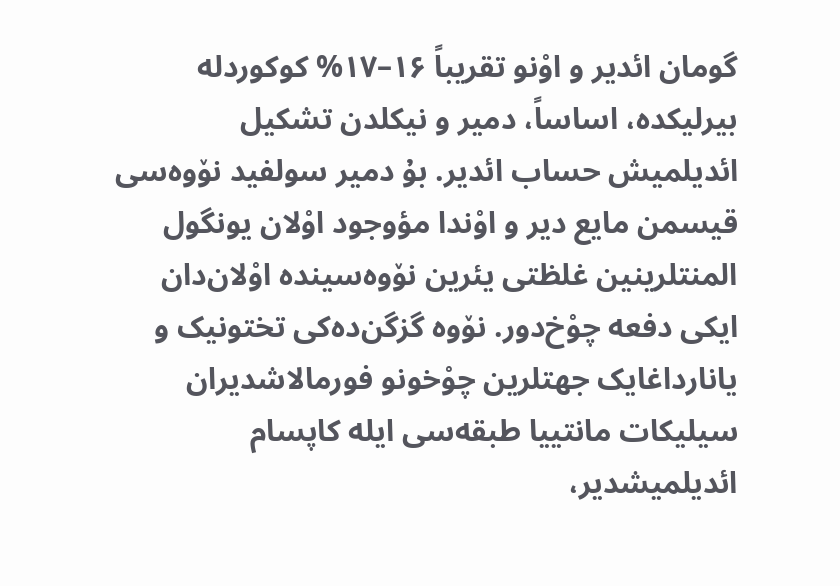گومان ائدیر و اوْنو تقریباً ۱۶–۱۷% کوکوردله بیرلیکده، اساساً، دمیر و نیکلدن تشکیل ائدیلمیش حساب ائدیر. بۇ دمیر سولفید نۆوه‌سی قیسمن مایع ‌دیر و اوْندا مؤوجود اوْلان یونگول المنتلرینین غلظتی یئرین نۆوه‌سینده اوْلان‌دان ایکی دفعه چوْخ‌دور. نۆوه گزگن‌ده‌کی تختونیک و یانارداغایک جهتلرین چوْخونو فورمالاشدیران سیلیکات مانتییا طبقه‌سی ایله کاپسام ائدیلمیشدیر،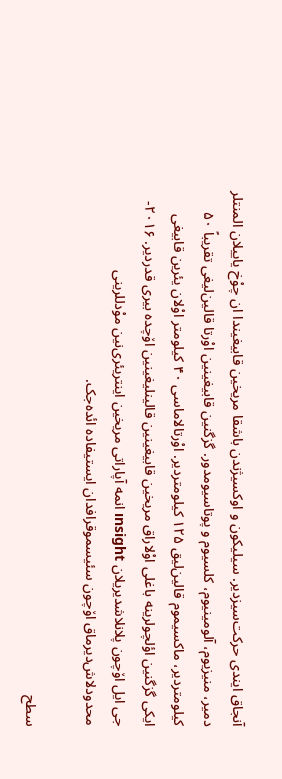آنجاق ایندی حرکت‌سیزدیر. سیلیکون و اوکسیژندن باشقا مریخین قابیغیندا ان چوْخ یاییلان المنتلر دمیر، منیزیوم، آلومینیوم، کلسیوم و پوتاسیومدور. گزگنین قابیغینین اوْرتا قالین‌لیغی تقریباً ۵۰ کیلومتردیر، ماکسیموم قالین‌لیق ۱۲۵ کیلومتردیر. اوْرتالاماسی ۴۰ کیلومتر اوْلان یئرین قابیغی ایکی گزگنین اؤلچولرینه باغلی اوْلاراق مریخین قابیغینین قالینلیغینین اۆچده بیری قدردیر. ۲۰۱۶-جی ایل اۆچون پلانلاشدیریلان ınsight انمه آپاراتی مریخین اینتریئری‌نین موْدللرینی محدودلاش‌دیرماق اۆچون سئیسموقرافدان ایستیفاده ائده‌جک.

سطح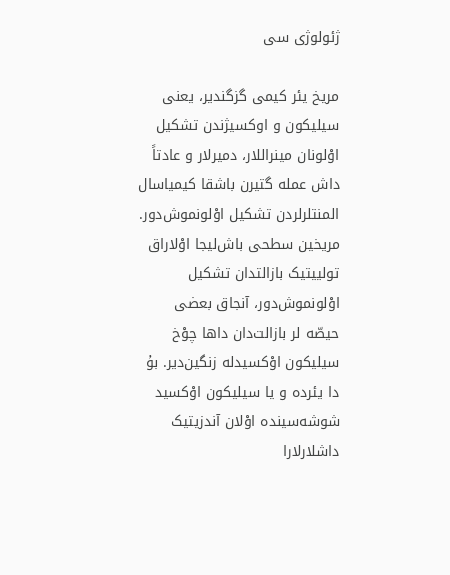ژئولوژی سی

مریخ یئر کیمی گزگندیر، یعنی سیلیکون و اوکسیژندن تشکیل اوْلونان مینراللار، دمیرلار و عادتاً داش عمله گتیرن باشقا کیمیاسال المنتلرلردن تشکیل اوْلونموش‌دور. مریخین سطحی باش‌لیجا اوْلاراق تولییتیک بازالتدان تشکیل اوْلونموش‌دور، آنجاق بعضی حیصّه ‌لر بازالت‌دان داها چوْخ سیلیکون اوْکسیدله زنگین‌دیر. بۇ دا یئرده و یا سیلیکون اوْکسید شوشه‌سینده اوْلان آندزیتیک داشلارلارا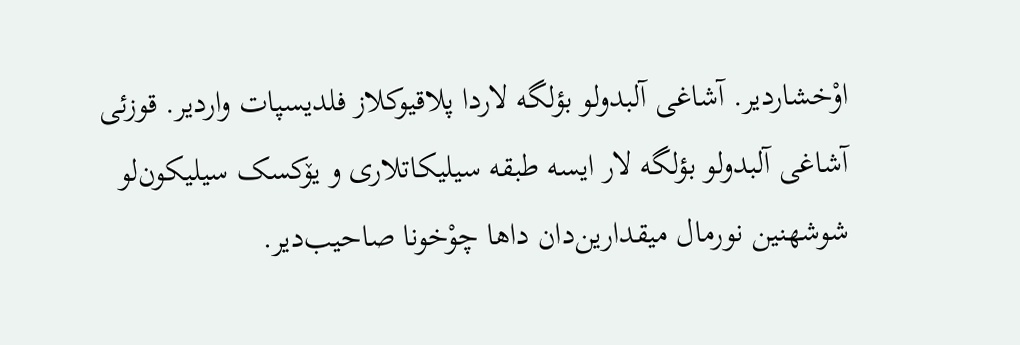اوْخشاردیر. آشاغی آلبدولو بؤلگه لاردا پلاقیوکلاز فلدیسپات واردیر. قوزئی آشاغی آلبدولو بؤلگه لار ایسه طبقه سیلیکاتلاری و یۆکسک سیلیکون‌لو شوشهنین نورمال میقدارین‌دان داها چوْخونا صاحیب‌دیر.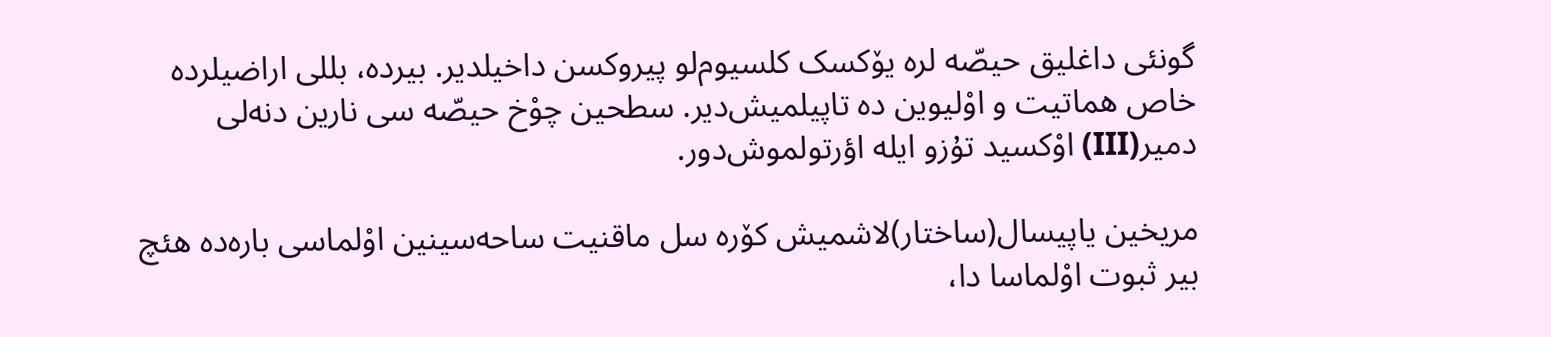گونئی داغلیق حیصّه ‌لره یۆکسک کلسیوم‌لو پیروکسن داخیلدیر. بیرده، بللی اراضیلرده خاص هماتیت و اوْلیوین ده تاپیلمیش‌دیر. سطحین چوْخ حیصّه ‌سی نارین دنه‌لی دمیر(III) اوْکسید تۇزو ایله اؤرتولموش‌دور.

مریخین یاپیسال(ساختار)لاشمیش کۆره سل ماقنیت ساحه‌سینین اوْلماسی باره‌ده هئچ بیر ثبوت اوْلماسا دا،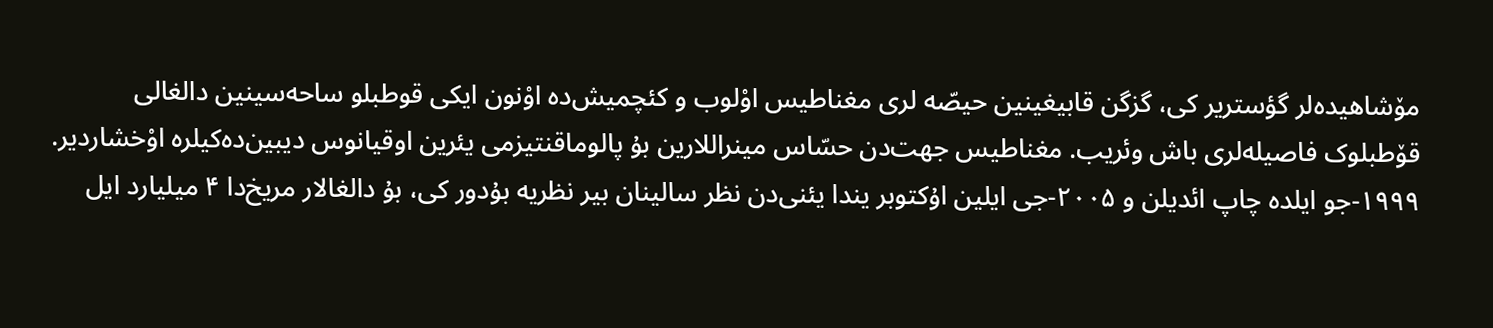مۆشاهیده‌لر گؤستریر کی، گزگن قابیغینین حیصّه ‌لری مغناطیس اوْلوب و کئچمیش‌ده اوْنون ایکی قوطبلو ساحه‌سینین دالغالی قۆطبلوک فاصیله‌لری باش وئریب. مغناطیس جهت‌دن حسّاس مینراللارین بۇ پالوماقنتیزمی یئرین اوقیانوس دیبین‌ده‌کیلره اوْخشاردیر. ۱۹۹۹-جو ایلده چاپ ائدیلن و ۲۰۰۵-جی ایلین اۇکتوبر یندا یئنی‌دن نظر سالینان بیر نظریه بۇدور کی، بۇ دالغالار مریخ‌دا ۴ میلیارد ایل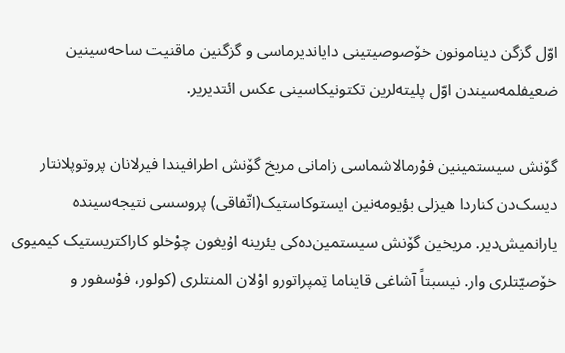اوّل گزگن دینامونون خۆصوصیتینی دایاندیرماسی و گزگنین ماقنیت ساحه‌سینین ضعیفلمه‌سیندن اوّل پلیته‌لرین تکتونیکاسینی عکس ائتدیریر.

گۆنش سیستمینین فوْرمالاشماسی زامانی مریخ گۆنش اطرافیندا فیرلانان پروتوپلانتار دیسک‌دن کناردا هیز‌لی بؤیومه‌نین ایستوکاستیک(اتّفاقی) پروسسی نتیجه‌سینده یارانمیش‌دیر. مریخین گۆنش سیستمین‌ده‌کی یئرینه اۇیغون چوْخلو کاراکتریستیک کیمیوی خۆصیّتلری وار. نیسبتاً آشاغی قایناما تِمپراتورو اوْلان المنتلری (کولور، فوْسفور و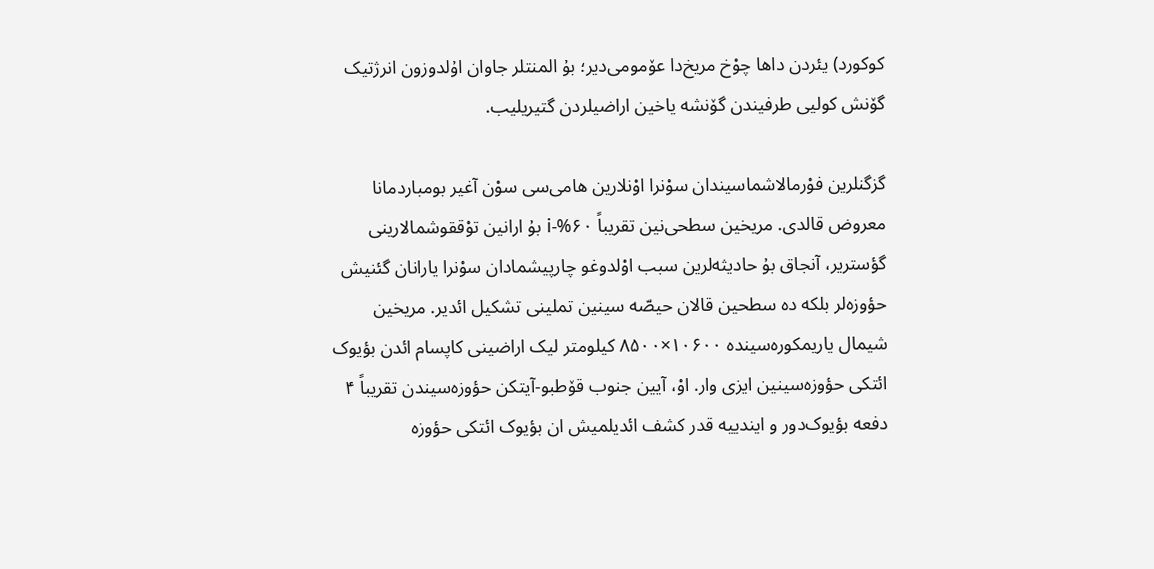کوکورد) یئردن داها چوْخ مریخ‌دا عۆمومی‌دیر؛ بۇ المنتلر جاوان اۇلدوزون انرژتیک گۆنش کولیی طرفیندن گۆنشه یاخین اراضیلردن گتیریلیب.

گزگنلرین فوْرمالاشماسیندان سوْنرا اوْنلارین هامی‌سی سوْن آغیر بومباردمانا معروض قالدی. مریخین سطحی‌نین تقریباً ۶۰%-i بۇ ارانین توْققوشمالارینی گؤستریر، آنجاق بۇ حادیثه‌لرین سبب اوْلدوغو چارپیشمادان سوْنرا یارانان گئنیش حؤوزه‌لر بلکه ده سطحین قالان حیصّه ‌سینین تملینی تشکیل ائدیر. مریخین شیمال یاریمکوره‌سینده ۱۰۶۰۰×۸۵۰۰ کیلومتر لیک اراضینی کاپسام ائدن بؤیوک ائتکی حؤوزه‌سینین ایزی وار. اوْ، آیین جنوب قۆطبو-آیتکن حؤوزه‌سیندن تقریباً ۴ دفعه بؤیوک‌دور و ایندییه قدر کشف ائدیلمیش ان بؤیوک ائتکی حؤوزه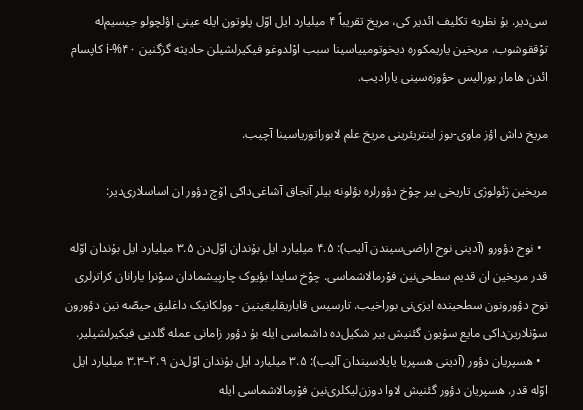سی‌دیر. بۇ نظریه تکلیف ائدیر کی، مریخ تقریباً ۴ میلیارد ایل اوّل پلوتون ایله عینی اؤلچولو جیسیم‌له توْققوشوب. مریخین یاریمکوره دیخوتومییاسینا سبب اوْلدوغو فیکیرلشیلن حادیثه گزگنین ۴۰%-i کاپسام ائدن هامار بورالیس حؤوزه‌سینی یارادیب.

مریخ داش اؤز ماوی-بوز اینتریئرینی مریخ علم لابوراتوریاسینا آچیب.

مریخین ژئولوژی تاریخی بیر چوْخ دؤورلره بؤلونه بیلر آنجاق آشاغی‌داکی اۆچ دؤور ان اساسلاری‌دیر:

  • نوح دؤورو (آدینی نوح اراضی‌سیندن آلیب): ۴.۵ میلیارد ایل بۇندان اوّل‌دن ۳.۵ میلیارد ایل بۇندان اوّله قدر مریخین ان قدیم سطحی‌نین فوْرمالاشماسی. چوْخ سایدا بؤیوک چارپیشمادان سوْنرا یارانان کراترلری نوح دؤورونون سطحینده ایزی‌نی بوراخیب. تارسیس قاباریقلیغینین - وولکانیک داغلیق حیصّه ‌نین دؤورون سوْنلارین‌داکی مایع سۇیون گئنیش بیر شکیل‌ده داشماسی ایله بۇ دؤور زامانی عمله گلدیی فیکیرلشیلیر.
  • هسپریان دؤور (آدینی هسپریا یایلاسیندان آلیب): ۳.۵ میلیارد ایل بۇندان اوّل‌دن ۲.۹–۳.۳ میلیارد ایل اوّله قدر. هسپریان دؤور گئنیش لاوا دوزن‌لیکلری‌نین فوْرمالاشماسی ایله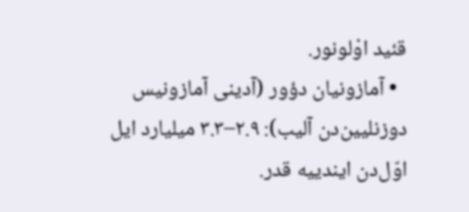قئید اوْلونور.
  • آمازونیان دؤور (آدینی آمازونیس دوزنلیین‌دن آلیب): ۲.۹–۳.۳ میلیارد ایل اوّل‌دن ایندییه قدر.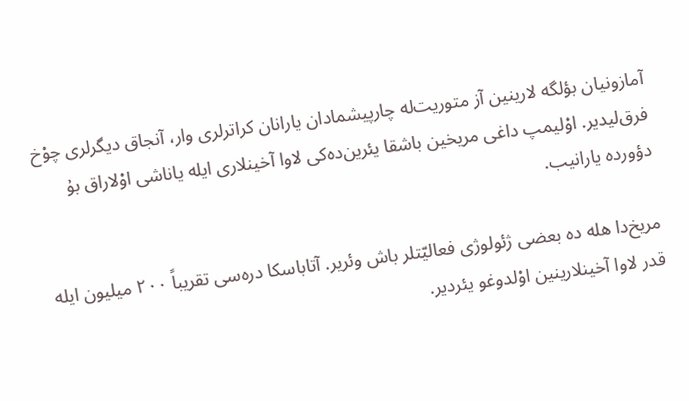آمازونیان بؤلگه لارینین آز متوریت‌له چارپیشمادان یارانان کراترلری وار، آنجاق دیگرلری چوْخ فرق‌لیدیر. اوْلیمپ داغی مریخین باشقا یئرین‌ده‌کی لاوا آخینلاری ایله یاناشی اوْلاراق بۇ دؤورده یارانیب.

مریخ‌دا هله ده بعضی ژئولوژی فعالیّتلر باش وئریر. آتاباسکا دره‌سی تقریباً ۲۰۰ میلیون ایله قدر لاوا آخینلارینین اوْلدوغو یئردیر.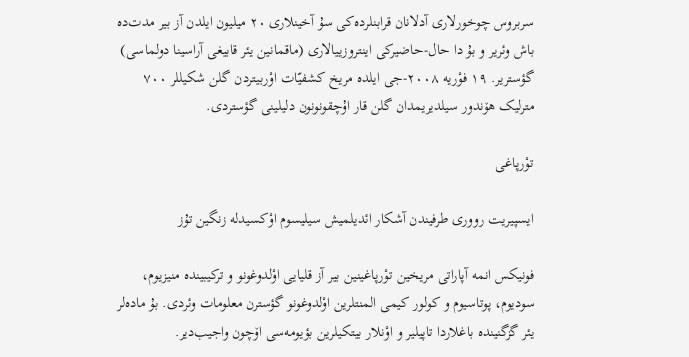سربروس چوخورلاری آدلانان قرابنلرده‌کی سۇ آخینلاری ۲۰ میلیون ایلدن آز بیر مدت‌ده باش وئریر و بۇ دا حال-حاضیرکی اینتروزییالاری (ماقمانین یئر قابیغی آراسینا دولماسی) گؤستریر. ۱۹ فوْریه ۲۰۰۸-جی ایلده مریخ کشفیّات اوْربیتردن گلن شکیللر ۷۰۰ مترلیک هۆندور سیلدیریمدان گلن قار اۇچقونونون دلیلینی گؤستردی.

توْرپاغی

ایسپیریت رووری طرفیندن آشکار ائدیلمیش سیلیسوم اوْکسیدله زنگین تۇز

فونیکس انمه آپاراتی مریخین توْرپاغینین بیر آز قلیایی اوْلدوغونو و ترکیبینده منیزیوم، سودیوم، پوتاسیوم و کولور کیمی المنتلرین اوْلدوغونو گؤسترن معلومات وئردی. بۇ ماده‌لر یئر گزگنینده باغلاردا تاپیلیر و اوْنلار بیتکیلرین بؤیومه‌سی اۆچون واجیب‌دیر.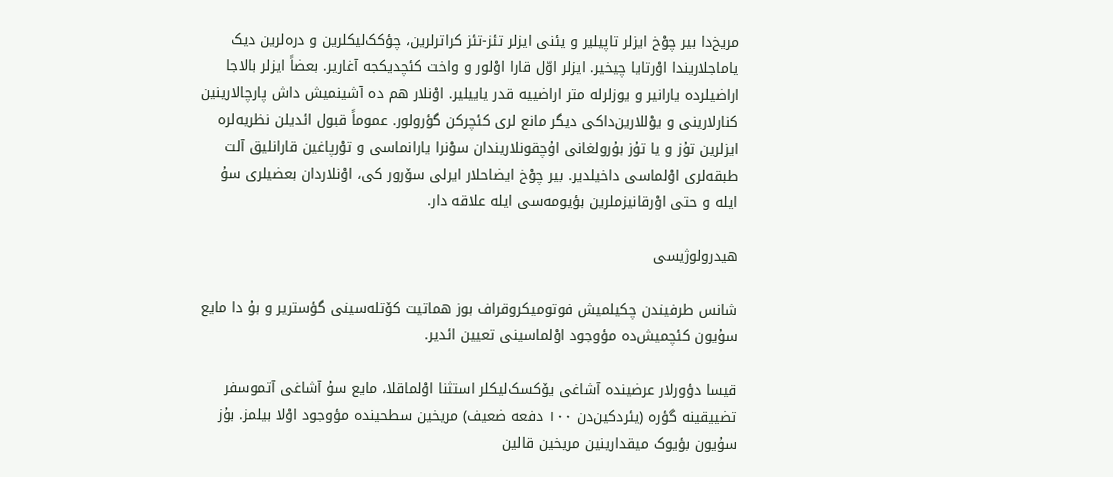مریخ‌دا بیر چوْخ ایزلر تاپیلیر و یئنی ایزلر تئز-تئز کراترلرین، چؤکک‌لیکلرین و دره‌لرین دیک یاماجلاریندا اوْرتایا چیخیر. ایزلر اوّل قارا اوْلور و واخت کئچدیکجه آغاریر. بعضاً ایزلر بالاجا اراضیلرده یارانیر و یوزلرله متر اراضییه قدر یاییلیر. اوْنلار هم ده آشینمیش داش پارچالارینین کنارلارینی و یوْللارین‌داکی دیگر مانع لری کئچرکن گؤرولور. عموماً قبول ائدیلن نظریه‌لره ایزلرین تۇز و یا تۇز بۇرولغانی اۇچقونلاریندان سوْنرا یارانماسی و توْرپاغین قارانلیق آلت طبقه‌لری اوْلماسی داخیلدیر. بیر چوْخ ایضاحلار ایر‌لی سۆرور کی، اوْنلاردان بعضیلری سۇ ایله و حتی اوْرقانیزملرین بؤیومه‌سی ایله علاقه دار.

هیدرولوژیسی

شانس طرفیندن چکیلمیش فوتومیکروقراف بوز هماتیت کۆتله‌سینی گؤستریر و بۇ دا مایع سۇیون کئچمیش‌ده مؤوجود اوْلماسینی تعیین ائدیر.

قیسا دؤورلار عرضینده آشاغی یۆکسک‌لیکلر استثنا اوْلماقلا، مایع سۇ آشاغی آتموسفر تضییقینه گؤره (یئردکین‌دن ۱۰۰ دفعه ضعیف) مریخین سطحینده مؤوجود اوْلا بیلمز. بۇز سۇیون بؤیوک میقدارینین مریخین قالین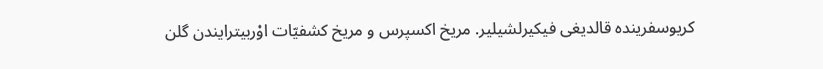کریوسفرینده قالدیغی فیکیرلشیلیر. مریخ اکسپرس و مریخ کشفیّات اوْربیترایندن گلن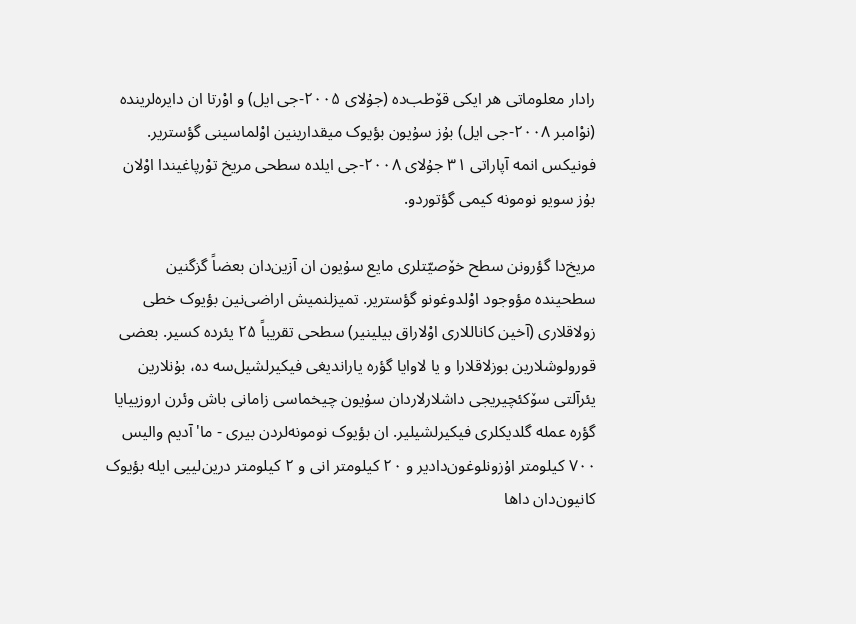رادار معلوماتی هر ایکی قۆطب‌ده (جۇلای ۲۰۰۵-جی ایل) و اوْرتا ان دایره‌لرینده (نوْامبر ۲۰۰۸-جی ایل) بۇز سۇیون بؤیوک میقدارینین اوْلماسینی گؤستریر. فونیکس انمه آپاراتی ۳۱ جۇلای ۲۰۰۸-جی ایلده سطحی مریخ توْرپاغیندا اوْلان بۇز سویو نومونه کیمی گؤتوردو.

مریخ‌دا گؤرونن سطح خۆصیّتلری مایع سۇیون ان آزین‌دان بعضاً گزگنین سطحینده مؤوجود اوْلدوغونو گؤستریر. تمیزلنمیش اراضی‌نین بؤیوک خطی زولاقلاری (آخین کاناللاری اوْلاراق بیلینیر) سطحی تقریباً ۲۵ یئرده کسیر. بعضی قورولوشلارین بوزلاقلارا و یا لاوایا گؤره یاراندیغی فیکیرلشیل‌سه ده، بۇنلارین یئرآلتی سۆکئچیریجی داشلارلاردان سۇیون چیخماسی زامانی باش وئرن اروزییایا گؤره عمله گلدیکلری فیکیرلشیلیر. ان بؤیوک نومونه‌لردن بیری - ما'آدیم والیس ۷۰۰ کیلومتر اۇزونلوغون‌دادیر و ۲۰ کیلومتر انی و ۲ کیلومتر درین‌لییی ایله بؤیوک کانیون‌دان داها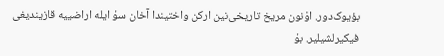بؤیوک‌دور. اوْنون مریخ تاریخی‌نین ارکن واختیندا آخان سۇ ایله اراضییه قازیندیغی فیکیرلشیلیر. بۇ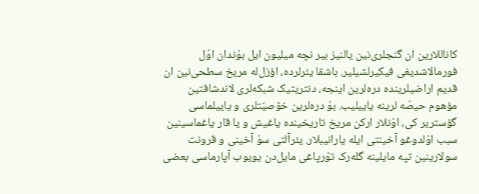کاناللارین ان گنجلری‌نین یالنیز بیر نچه میلیون ایل بۇندان اوّل فورمالاشدیغی فیکیرلشیلیر. باشقا یئرلرده، اؤزل‌له مریخ سطحی‌نین ان قدیم اراضیلرینده دره‌لرین اینجه، دنتریتیک شبکه‌لری لاندشافتین مؤهوم حیصّه ‌لرینه یاییلیب. بۇ دره‌لرین خۆصیّتلری و یاییلماسی گؤستریر کی، اوْنلار ارکن مریخ تاریخینده یاغیش و یا قار یاغماسینین سبب اوْلدوغو آخینتی ایله یارانیبلار. یئرآلتی سۇ آخینی و قرونت سولارینین تپه مایلینه گله‌رک توْرپاغی مایل‌دن یویوب آپارماسی بعضی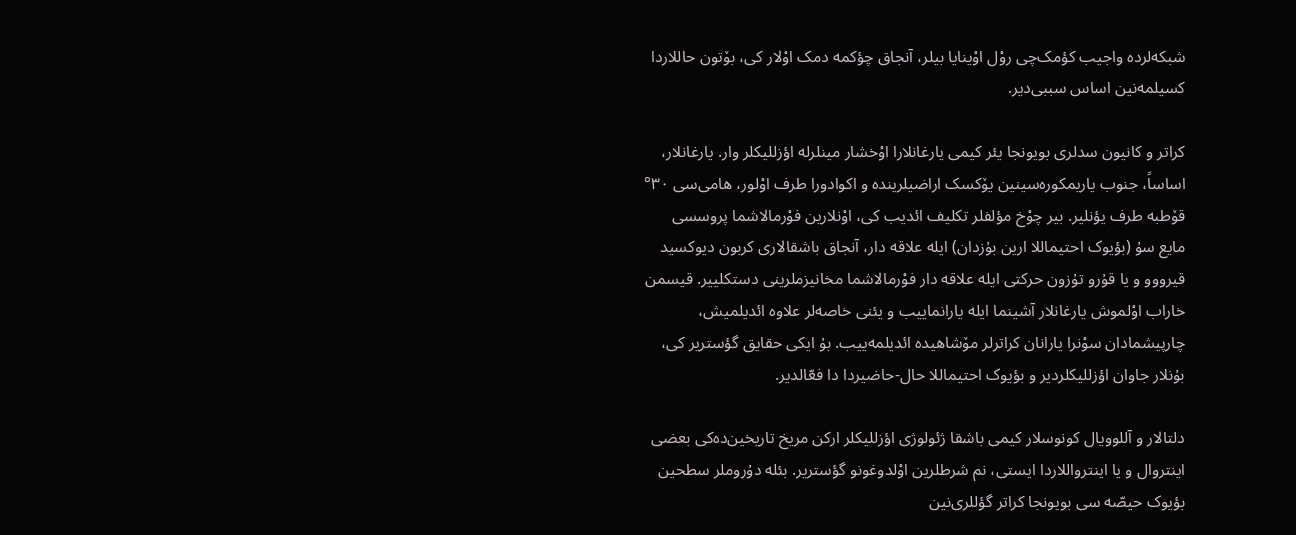شبکه‌لرده واجیب کؤمک‌چی روْل اوْینایا بیلر، آنجاق چؤکمه دمک اوْلار کی، بۆتون حاللاردا کسیلمه‌نین اساس سببی‌دیر.

کراتر و کانیون سدلری بویونجا یئر کیمی یارغانلارا اوْخشار مینلرله اؤزللیکلر وار. یارغانلار، اساساً، جنوب یاریمکوره‌سینین یۆکسک اراضیلرینده و اکوادورا طرف اوْلور، هامی‌سی ۳۰° قۆطبه طرف یؤنلیر. بیر چوْخ مؤلفلر تکلیف ائدیب کی، اوْنلارین فوْرمالاشما پروسسی مایع سۇ (بؤیوک احتیماللا ارین بۇزدان) ایله علاقه دار، آنجاق باشقالاری کربون دیوکسید قیرووو و یا قۇرو تۇزون حرکتی ایله علاقه دار فوْرمالاشما مخانیزملرینی دستکلییر. قیسمن خاراب اوْلموش یارغانلار آشینما ایله یارانماییب و یئنی خاصه‌لر علاوه ائدیلمیش، چارپیشمادان سوْنرا یارانان کراترلر مۆشاهیده ائدیلمه‌ییب. بۇ ایکی حقایق گؤستریر کی، بۇنلار جاوان اؤزللیکلردیر و بؤیوک احتیماللا حال-حاضیردا دا فعّالدیر.

دلتالار و آللوویال کونوسلار کیمی باشقا ژئولوژی اؤزللیکلر ارکن مریخ تاریخین‌ده‌کی بعضی اینتروال و یا اینترواللاردا ایستی، نم شرطلرین اوْلدوغونو گؤستریر. بئله دۇروملر سطحین بؤیوک حیصّه ‌سی بویونجا کراتر گؤللری‌نین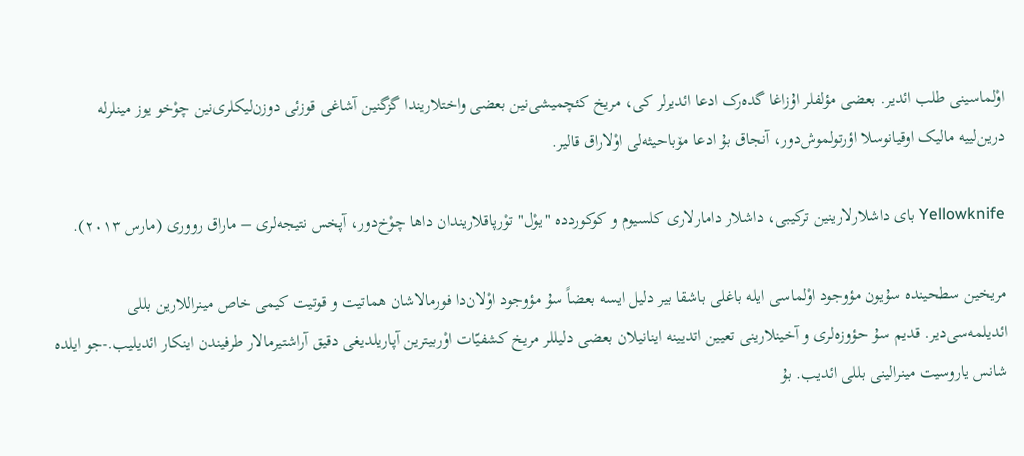اوْلماسینی طلب ائدیر. بعضی مؤلفلر اۇزاغا گده‌رک ادعا ائدیرلر کی، مریخ کئچمیشی‌نین بعضی واختلاریندا گزگنین آشاغی قوزئی دوزن‌لیکلری‌نین چوْخو یوز مینلرله درین‌لییه مالیک اوقیانوسلا اؤرتولموش‌دور، آنجاق بۇ ادعا مۆباحیثه‌لی اوْلاراق قالیر.

Yellowknife بای داشلارلارینین ترکیبی، داشلار دامارلاری کلسیوم و کوکوردده "یوْل" توْرپاقلاریندان داها چوْخ‌دور، آپخس نتیجه‌لری – ماراق رووری (مارس ۲۰۱۳).

مریخین سطحینده سۇیون مؤوجود اوْلماسی ایله باغلی باشقا بیر دلیل ایسه بعضاً سۇ مؤوجود اوْلان‌دا فورمالاشان هماتیت و قوتیت کیمی خاص مینراللارین بللی ائدیلمه‌سی‌دیر. قدیم سۇ حؤوزه‌لری و آخینلارینی تعیین اتدیینه اینانیلان بعضی دلیللر مریخ کشفیّات اوْربیترین آپاریلدیغی دقیق آراشتیرمالار طرفیندن اینکار ائدیلیب.-جو ایلده شانس یاروسیت مینرالینی بللی ائدیب. بۇ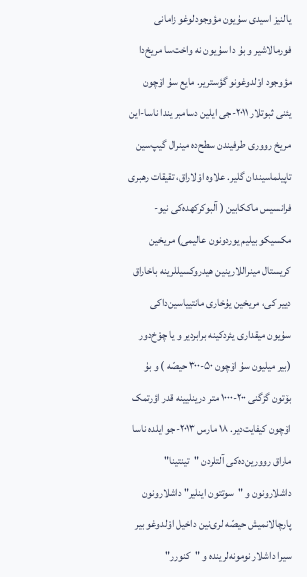یالنیز اسیدی سۇیون مؤوجودلوغو زامانی فورمالاشیر و بۇ دا سۇیون نه واخت‌سا مریخ‌دا مؤوجود اوْلدوغونو گؤستریر. مایع سۇ اۆچون یئنی ثبوتلار ۲۰۱۱-جی ایلین دسامبر یندا ناسا-این مریخ رووری طرفیندن سطح‌ده مینرال گیپ‌سین تاپیلماسیندان گلیر. علاوه اوْلاراق، تقیقات رهبری فرانسیس ماککابین ( آلبوکرکهده‌کی نیو-مکسیکو بیلیم یوردونون عالیمی) مریخین کریستال مینراللارینین هیدروکسیللرینه باخاراق دییر کی، مریخین یۇخاری مانتییاسین‌داکی سۇیون میقداری یئردکینه برابردیر و یا چوْخ‌دور (بیر میلیون سۇ اۆچون ۵۰-۳۰۰ حیصّه ) و بۇ بۆتون گزگنی ۲۰۰-۱۰۰۰ متر درینلیینه قدر اؤرتمک اۆچون کیفایت‌دیر. ۱۸ مارس ۲۰۱۳-جو ایلده ناسا ماراق روورین‌ده‌کی آلتلردن "تینتینا" داشلارونون و "سوتتون اینلیر" داشلارونون پارچالانمیش حیصّه ‌لری‌نین داخیل اوْلدوغو بیر سیرا داشلار نومونه‌لرینده و "کنورر"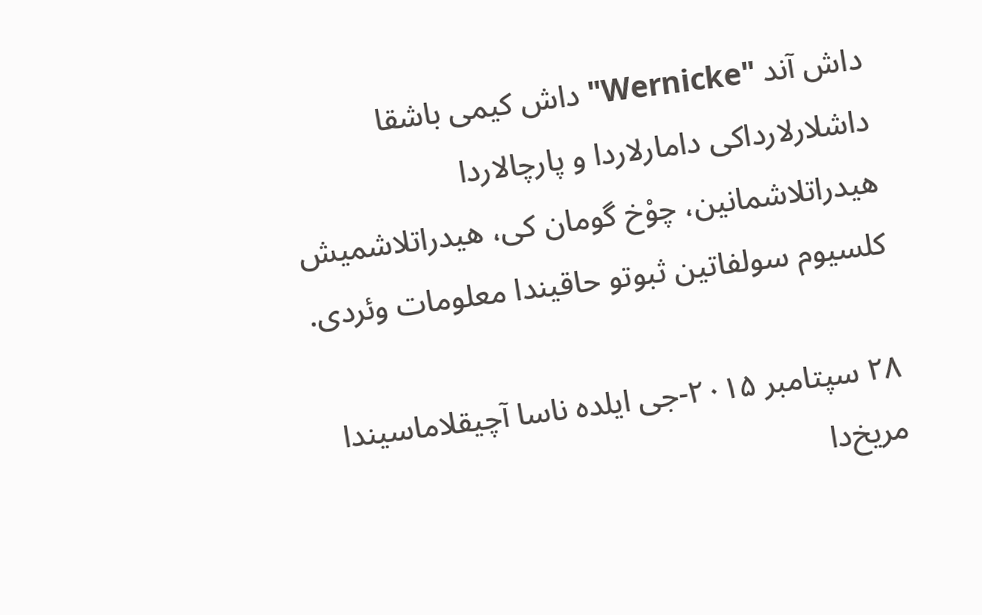داش آند "Wernicke" داش کیمی باشقا داشلارلارداکی دامارلاردا و پارچالاردا هیدراتلاشمانین، چوْخ گومان کی، هیدراتلاشمیش کلسیوم سولفاتین ثبوتو حاقیندا معلومات وئردی.

۲۸ سپتامبر ۲۰۱۵-جی ایلده ناسا آچیقلاماسیندا مریخ‌دا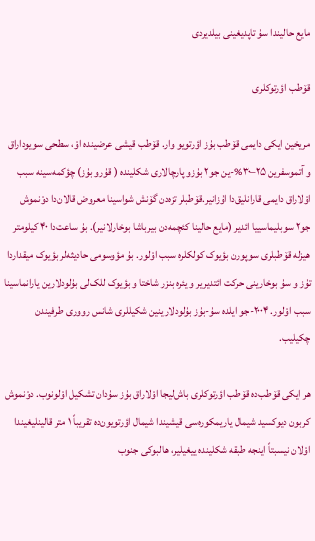مایع حالیندا سۇ تاپدیغینی بیلدیردی

قۆطب اؤرتوکلری

مریخین ایکی دایمی قۆطب بۇز اؤرتویو وار. قۆطب قیشی عرضینده اوْ، سطحی سویوداراق و آتموسفرین ۲۵–۳۰%-ین جو۲ بۇزو پارچالاری شکلینده ( قۇرو بۇز) چؤکمه‌سینه سبب اوْلاراق دایمی قارانلیق‌دا اۇزانیر.قۆطبلر تزه‌دن گۆنش شواسینا معروض قالان‌دا دوْنموش جو۲ سوبلیماسییا ائدیر (مایع حالینا کئچمه‌دن بیرباشا بوخارلانیر). بۇ ساعت‌دا ۴۰ کیلومتر هیز‌له قۆطبلری سوپورن بؤیوک کولکلره سبب اوْلور. بۇ مؤوسومی حادیثه‌لر بؤیوک میقداردا تۇز و سۇ بوخارینی حرکت ائتدیریر و یئره بنزر شاختا و بؤیوک للک‌لی بۇلودلارین یارانماسینا سبب اوْلور. ۲۰۰۴-جو ایلده سۇ-بۇز بۇلودلارینین شکیللری شانس رووری طرفیندن چکیلیب.

هر ایکی قۆطب‌ده قۆطب اؤرتوکلری باش‌لیجا اوْلاراق بۇز سۇدان تشکیل اوْلونوب. دوْنموش کربون دیوکسید شیمال یاریمکوره‌سی قیشیندا شیمال اؤرتویون‌ده تقریباً ۱ متر قالینلیغیندا اوْلان نیسبتاً اینجه طبقه شکلینده ییغیلیر، هالبوکی جنوب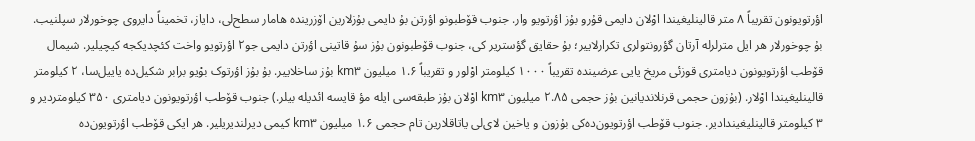اؤرتویونون تقریباً ۸ متر قالینلیغیندا اوْلان دایمی قۇرو بۇز اؤرتویو وار. جنوب قۆطبونو اؤرتن بۇ دایمی بۇزلارین اۆزرینده هامار سطح‌لی، دایاز، تخمیناً دایروی چوخورلار سپلنیب. بۇ چوخورلار هر ایل مترلرله آرتان گؤرونتولری تکرارلاییر؛ بۇ حقایق گؤستریر کی، جنوب قۆطبونون بۇز سۇ قاتینی اؤرتن دایمی جو۲ اؤرتویو واخت کئچدیکجه کیچیلیر. شیمال قۆطب اؤرتویونون دیامتری قوزئی مریخ یایی عرضینده تقریباً ۱۰۰۰ کیلومتر اوْلور و تقریباً ۱.۶ میلیون km۳ بۇز ساخلاییر. بۇ بۇز اؤرتوک بوْیو برابر شکیل‌ده یاییل‌سا، ۲ کیلومتر قالینلیغیندا اوْلار. (بۇزون حجمی قرنلاندیانین بۇز حجمی ۲.۸۵ میلیون km۳ اوْلان بۇز طبقه‌سی ایله مؤ قایسه ائدیله بیلر.) جنوب قۆطب اؤرتویونون دیامتری ۳۵۰ کیلومتردیر و ۳ کیلومتر قالینلیغیندادیر. جنوب قۆطب اؤرتویون‌ده‌کی بۇزون و یاخین لای‌لی یاتاقلارین تام حجمی ۱.۶ میلیون km۳ کیمی دیرلندیریلیر. هر ایکی قۆطب اؤرتویون‌ده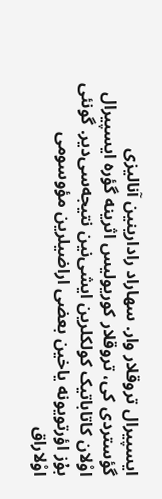ایسپیرال تروقلار وار. سهاراد رادارینین آنالیزی گؤستردی کی، تروقلار کوریولیس اثرینه گؤره ایسپیرال اوْلان کاتاباتیک کولکلرین ایشی‌نین نتیجه‌سی‌دیر. گونئی بۇز اؤرتویونه یاخین بعضی اراضیلرین مؤوسومی اوْلاراق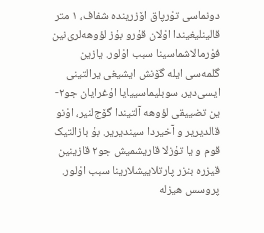دونماسی توْرپاق اۆزرینده شفاف، ۱ متر قالینلیغیندا اوْلان قۇرو بۇز لؤوهه‌لری‌نین فوْرمالاشماسینا سبب اوْلور. یازین گلمه‌سی ایله گۆنش ایشیغی یرالتینی ایسی‌دیر، سوبلیماسییایا اۇغرایان جو۲-ین تضییقی لؤوهه آلتیندا گۆج‌لنیر، اوْنو قالدیریر و آخیردا سیندیریر. بۇ بازالتیک قوم و یا تۇزلا قاریشمیش جو۲ قازینین قیزره بنزر پارتلاییشلارینا سبب اوْلور. پروسس هیز‌له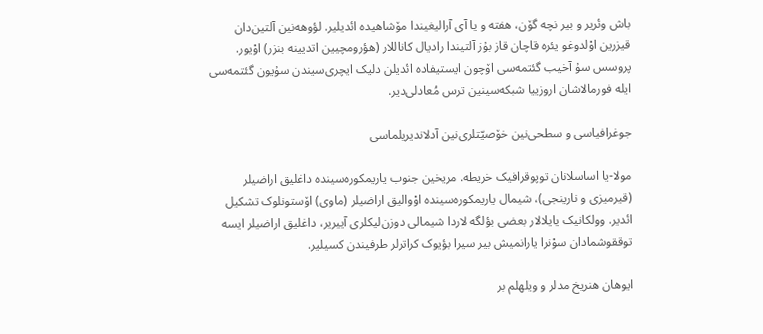باش وئریر و بیر نچه گۆن، هفته و یا آی آرالیغیندا مۆشاهیده ائدیلیر. لؤوهه‌نین آلتین‌دان قیزرین اوْلدوغو یئره قاچان قاز بۇز آلتیندا رادیال کاناللار (هؤرومچیین اتدیینه بنزر) اوْیور. پروسس سۇ آخیب گئتمه‌سی اۆچون ایستیفاده ائدیلن دلیک ایچری‌سیندن سۇیون گئتمه‌سی ایله فورمالاشان اروزییا شبکه‌سینین ترس مُعادلی‌دیر.

جوغرافیاسی و سطحی‌نین خۆصیّتلری‌نین آدلاندیریلماسی

مولا-یا اساسلانان توپوقرافیک خریطه. مریخین جنوب یاریمکوره‌سینده داغلیق اراضیلر (قیرمیزی و نارینجی)، شیمال یاریمکوره‌سینده اوْوالیق اراضیلر (ماوی) اۆستونلوک تشکیل ائدیر. وولکانیک یایلالار بعضی بؤلگه لاردا شیمالی دوزن‌لیکلری آییریر، داغلیق اراضیلر ایسه توققوشمادان سوْنرا یارانمیش بیر سیرا بؤیوک کراترلر طرفیندن کسیلیر.

ایوهان هنریخ مدلر و ویلهلم بر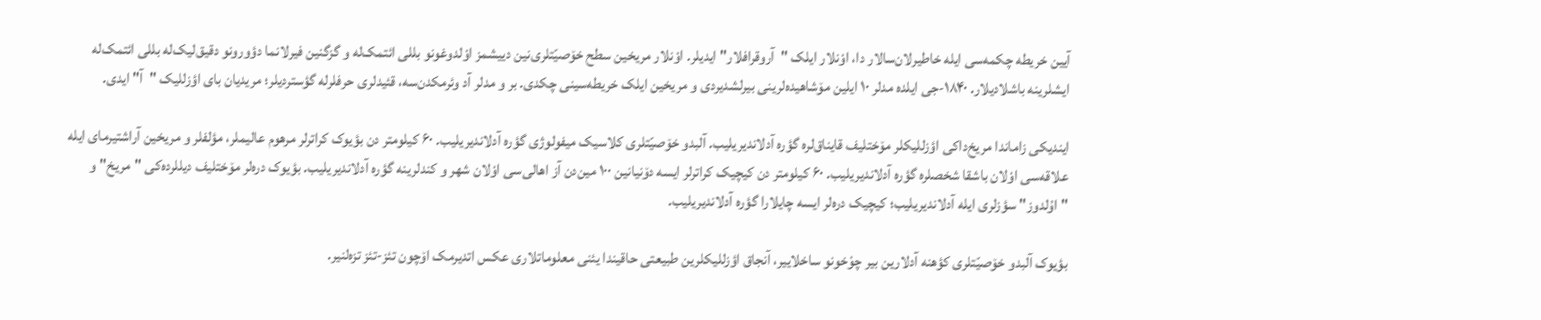آیین خریطه چکمه‌سی ایله خاطیرلان‌سالار دا، اوْنلار ایلک "آروقرافلار" ایدیلر. اوْنلار مریخین سطح خۆصیّتلری‌نین دییشمز اوْلدوغونو بللی ائتمک‌له و گزگنین فیرلانما دؤورونو دقیق‌لیک‌له بللی ائتمک‌له ایشلرینه باشلادیلار. ۱۸۴۰-جی ایلده مدلر ۱۰ ایلین مۆشاهیده‌لرینی بیرلشدیردی و مریخین ایلک خریطه‌سینی چکدی. بر و مدلر آد وئرمکدن‌سه، قئیدلری حرفلرله گؤستردیلر؛ مریدیان بای اؤزللیک "آ" ایدی.

ایندیکی زاماندا مریخ‌داکی اؤزللیکلر مۆختلیف قایناق‌لره گؤره آدلاندیریلیب. آلبدو خۆصیّتلری کلاسیک میفولوژی گؤره آدلاندیریلیب. ۶۰ کیلومتر دن بؤیوک کراترلر مرهوم عالیملر، مؤلفلر و مریخین آراشتیرمای ایله علاقه‌سی اوْلان باشقا شخصلره گؤره آدلاندیریلیب. ۶۰ کیلومتر دن کیچیک کراترلر ایسه دۆنیانین ۱۰۰ مین‌دن آز اهالی‌سی اوْلان شهر و کندلرینه گؤره آدلاندیریلیب. بؤیوک دره‌لر مۆختلیف دیللرده‌کی "مریخ" و "اۇلدوز" سؤزلری ایله آدلاندیریلیب؛ کیچیک دره‌لر ایسه چایلارا گؤره آدلاندیریلیب.

بؤیوک آلبدو خۆصیّتلری کؤهنه آدلارین بیر چوْخونو ساخلاییر، آنجاق اؤزللیکلرین طبیعتی حاقیندا یئنی معلوماتلاری عکس اتدیرمک اۆچون تئز-تئز تزه‌لنیر.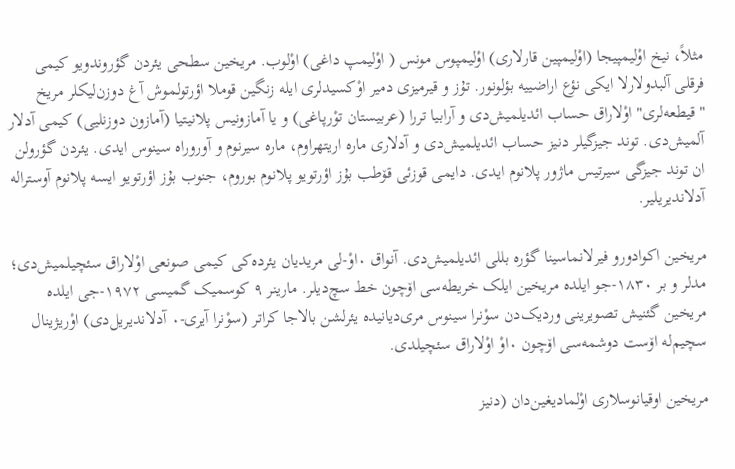مثلاً، نیخ اوْلیمپیجا (اوْلیمپین قارلاری) اوْلیمپوس مونس ( اوْلیمپ داغی) اوْلوب. مریخین سطحی یئردن گؤروندویو کیمی فرقلی آلبدولارلا ایکی نؤع اراضییه بؤلونور. تۇز و قیرمیزی دمیر اوْکسیدلری ایله زنگین قوملا اؤرتولموش آغ دوزن‌لیکلر مریخ "قیطعه‌لری" اوْلاراق حساب ائدیلمیش‌دی و آرابیا تررا (عربیستان توْرپاغی) و یا آمازونیس پلانیتیا (آمازون دوزنلیی) کیمی آدلار آلمیش‌دی. توند جیزگیلر دنیز حساب ائدیلمیش‌دی و آدلاری ماره اریتهراوم، ماره سیرنوم و آوروراه سینوس ایدی. یئردن گؤرولن ان توند جیزگی سیرتیس ماژور پلانوم ایدی. دایمی قوزئی قۆطب بۇز اؤرتویو پلانوم بوروم، جنوب بۇز اؤرتویو ایسه پلانوم آوستراله آدلاندیریلیر.

مریخین اکوادورو فیرلانماسینا گؤره بللی ائدیلمیش‌دی. آنواق ۰اوْ-لی مریدیان یئرده‌کی کیمی صونعی اوْلاراق سئچیلمیش‌دی؛ مدلر و بر ۱۸۳۰-جو ایلده مریخین ایلک خریطه‌سی اۆچون خط سچ‌دیلر. مارینر ۹ کوسمیک گمیسی ۱۹۷۲-جی ایلده مریخین گئنیش تصویرینی وردیک‌دن سوْنرا سینوس مری‌دیانیده یئرلشن بالاجا کراتر (سوْنرا آیری-۰ آدلاندیریل‌دی) اوْریژینال سچیم‌له اۆست دوشمه‌سی اۆچون ۰اوْ اوْلاراق سئچیلدی.

مریخین اوقیانوسلاری اوْلمادیغین‌دان (دنیز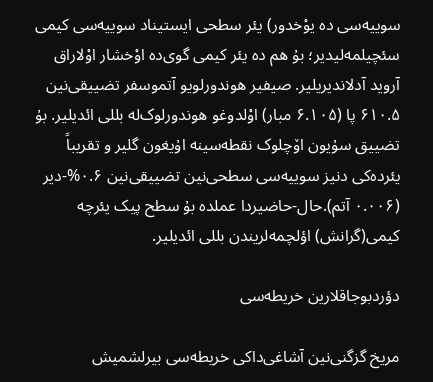سوییه‌سی ده یوْخدور) یئر سطحی ایستیناد سوییه‌سی کیمی سئچیلمه‌لیدیر؛ بۇ هم ده یئر کیمی گوی‌ده اوْخشار اوْلاراق آروید آدلاندیریلیر. صیفیر هوندورلویو آتموسفر تضییقی‌نین ۶۱۰.۵ پا (۶.۱۰۵ مبار) اوْلدوغو هوندورلوک‌له بللی ائدیلیر. بۇ تضییق سۇیون اۆچلوک نقطه‌سینه اۇیغون گلیر و تقریباً یئرده‌کی دنیز سوییه‌سی سطحی‌نین تضییقی‌نین ۰.۶%-دیر (۰.۰۰۶ آتم).حال-حاضیردا عملده بۇ سطح پیک یئرچه کیمی(گرانش) اؤلچمه‌لریندن بللی ائدیلیر.

دؤردبوجاقلارین خریطه‌سی

مریخ گزگنی‌نین آشاغی‌داکی خریطه‌سی بیرلشمیش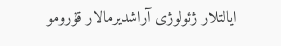ایالتلار ژئولوژی آراشدیرمالار قۇرومو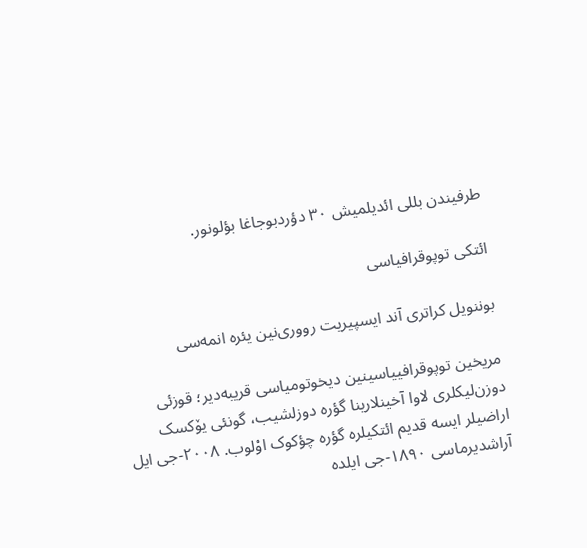طرفیندن بللی ائدیلمیش ۳۰ دؤردبوجاغا بؤلونور.

ائتکی توپوقرافیاسی

بوننویل کراتری آند ایسپیریت رووری‌نین یئره انمه‌سی

مریخین توپوقرافییاسینین دیخوتومیاسی قریبه‌دیر؛ قوزئی دوزن‌لیکلری لاوا آخینلارینا گؤره دوزلشیب، گونئی یۆکسک اراضیلر ایسه قدیم ائتکیلره گؤره چؤکوک اوْلوب. ۲۰۰۸-جی ایل آراشدیرماسی ۱۸۹۰-جی ایلده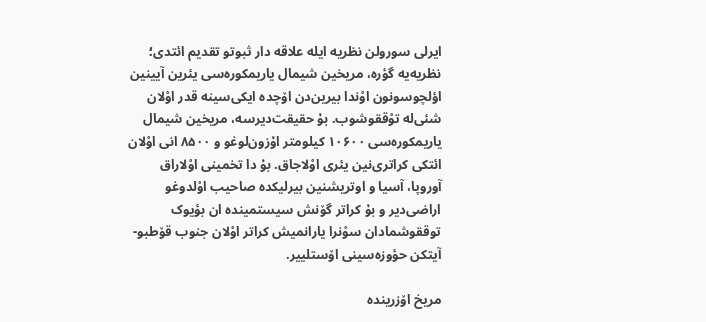ایر‌لی سورولن نظریه ایله علاقه دار ثبوتو تقدیم ائتدی؛ نظریه‌یه گؤره، مریخین شیمال یاریمکوره‌سی یئرین آیینین اؤلچوسونون اوْندا بیرین‌دن اۆچده ایکی‌سینه قدر اوْلان شئی‌له توْققوشوب. بۇ حقیقت‌دیرسه، مریخین شیمال یاریمکوره‌سی ۱۰۶۰۰ کیلومتر اۇزون‌لوغو و ۸۵۰۰ انی اوْلان ائتکی کراتری‌نین یئری اوْلاجاق. بۇ دا تخمینی اوْلاراق آوروپا، آسیا و اوتریشنین بیرلیکده صاحیب اوْلدوغو اراضی‌دیر و بۇ کراتر گۆنش سیستمینده ان بؤیوک توققوشمادان سوْنرا یارانمیش کراتر اوْلان جنوب قۆطبو-آیتکن حؤوزه‌سینی اۆستلییر.

مریخ اۆزرینده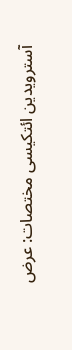آسترویدین ائتکیسی مختصات: عرض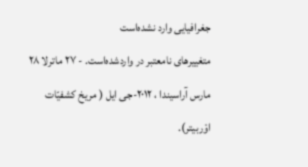جغرافیایی وارد نشده‌است
متغییرهای نامعتبر در واردشده‌است. - ۲۷ ماترلا ۲۸ مارس آراسیندا ، ۲۰۱۲-جی ایل ( مریخ کشفیّات اوْربیتر).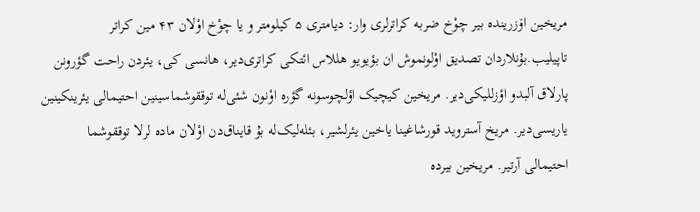مریخین اۆزرینده بیر چوْخ ضربه کراترلری وار: دیامتری ۵ کیلومتر و یا چوْخ اوْلان ۴۳ مین کراتر تاپیلیب.بۇنلاردان تصدیق اوْلونموش ان بؤیویو هللاس ائتکی کراتری‌دیر، هانسی کی، یئردن راحت گؤرونن پارلاق آلبدو اؤزللیکی‌دیر. مریخین کیچیک اؤلچوسونه گؤره اوْنون شئی‌له توققوشماسینین احتیمالی یئرینکینین یاریسی‌دیر. مریخ آستروید قورشاغینا یاخین یئرلشیر، بئله‌لیک‌له بۇ قایناق‌دن اوْلان ماده لرلا توققوشما احتیمالی آرتیر. مریخین بیرده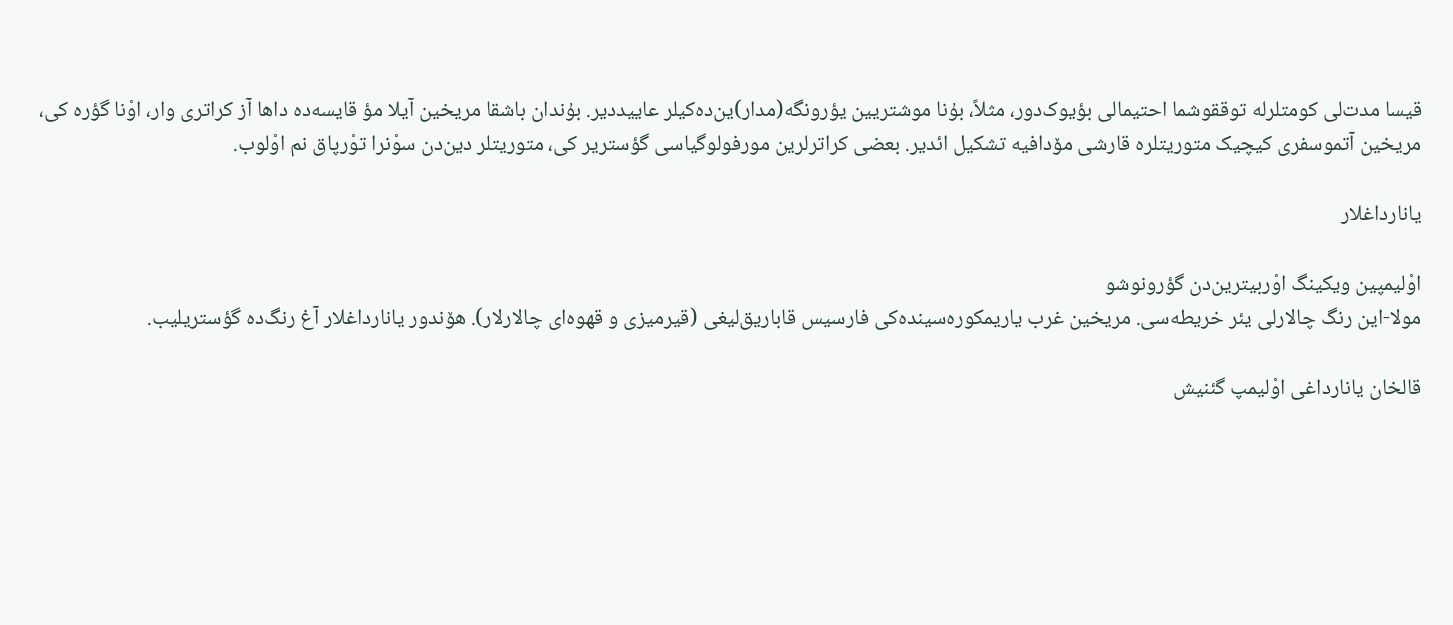قیسا مدت‌لی کومتلرله توققوشما احتیمالی بؤیوک‌دور، مثلاً، بۇنا موشتریین یؤرونگه(مدار)ین‌ده‌کیلر عاییددیر. بۇندان باشقا مریخین آیلا مؤ قایسه‌ده داها آز کراتری وار، اوْنا گؤره کی، مریخین آتموسفری کیچیک متوریتلره قارشی مۆدافیه تشکیل ائدیر. بعضی کراترلرین مورفولوگیاسی گؤستریر کی، متوریتلر دین‌دن سوْنرا توْرپاق نم اوْلوب.

یانارداغلار

اوْلیمپین ویکینگ اوْربیترین‌دن گؤرونوشو
مولا-این رنگ چالارلی یئر خریطه‌سی. مریخین غرب یاریمکوره‌سینده‌کی فارسیس قاباریق‌لیغی (قیرمیزی و قهوه‌ای چالارلار). هۆندور یانارداغلار آغ رنگ‌ده گؤستریلیب.

قالخان یانارداغی اوْلیمپ گئنیش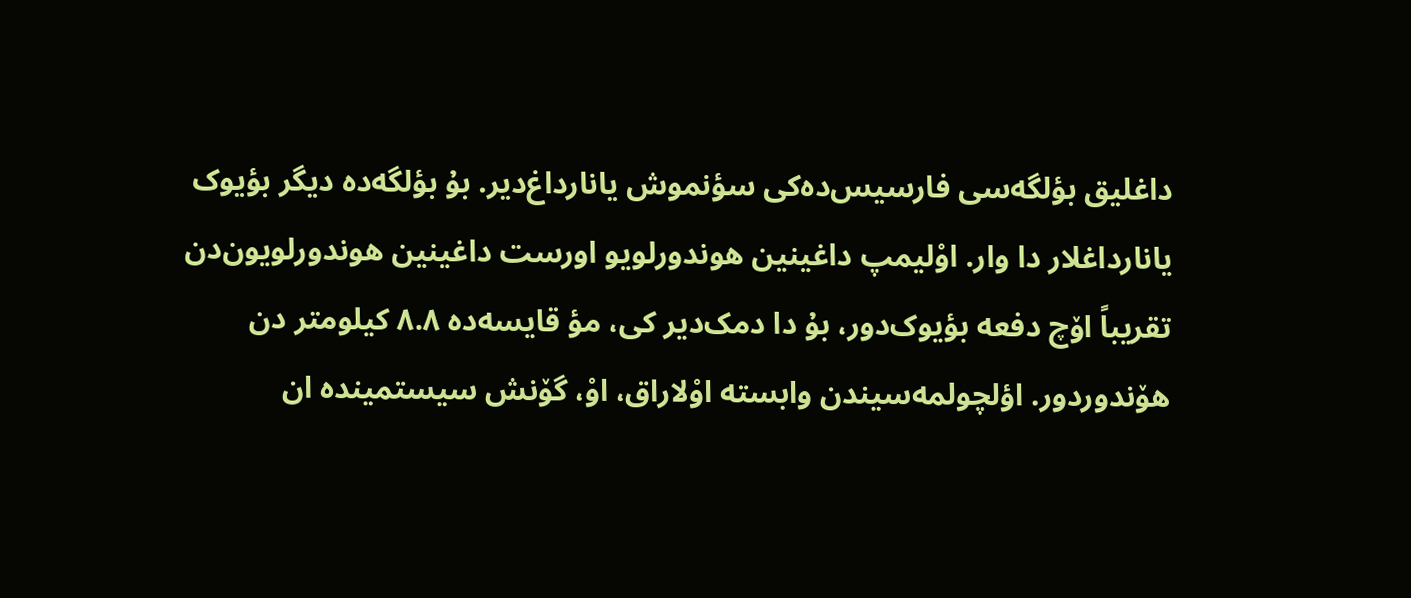داغلیق بؤلگه‌سی فارسیس‌ده‌کی سؤنموش یانارداغ‌دیر. بۇ بؤلگه‌ده دیگر بؤیوک یانارداغلار دا وار. اوْلیمپ داغینین هوندورلویو اورست داغینین هوندورلویون‌دن تقریباً اۆچ دفعه بؤیوک‌دور، بۇ دا دمک‌دیر کی، مؤ قایسه‌ده ۸.۸ کیلومتر دن هۆندوردور. اؤلچولمه‌سیندن وابسته اوْلاراق، اوْ، گۆنش سیستمینده ان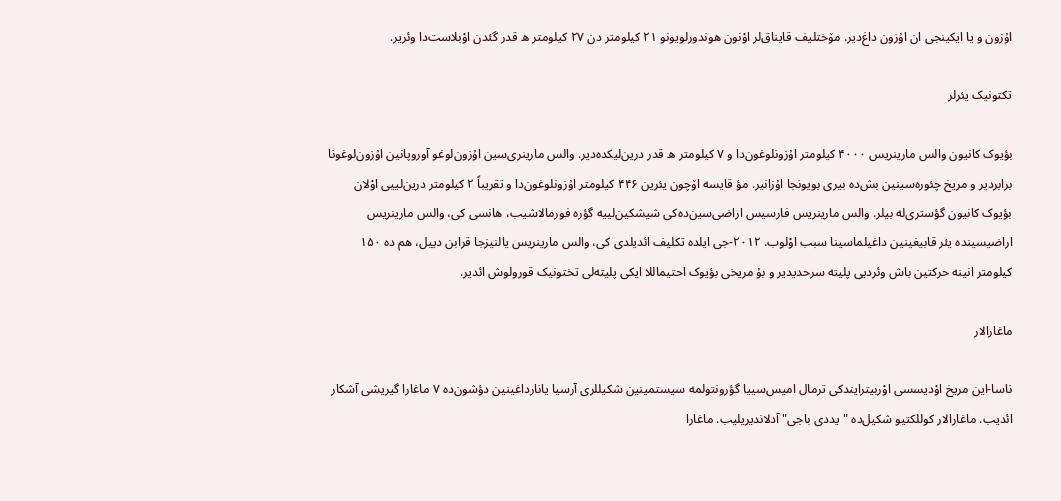اۇزون و یا ایکینجی ان اۇزون داغ‌دیر. مۆختلیف قایناق‌لر اوْنون هوندورلویونو ۲۱ کیلومتر دن ۲۷ کیلومتر ه قدر گئدن اوْبلاست‌دا وئریر.

تکتونیک یئرلر

بؤیوک کانیون والس مارینریس ۴۰۰۰ کیلومتر اۇزونلوغون‌دا و ۷ کیلومتر ه قدر درین‌لیکده‌دیر. والس مارینری‌سین اۇزون‌لوغو آوروپانین اۇزون‌لوغونا برابردیر و مریخ چئوره‌سینین بش‌ده بیری بویونجا اۇزانیر. مؤ قایسه اۆچون یئرین ۴۴۶ کیلومتر اۇزونلوغون‌دا و تقریباً ۲ کیلومتر درین‌لییی اوْلان بؤیوک کانیون گؤستری‌له بیلر. والس مارینریس فارسیس اراضی‌سین‌ده‌کی شیشکین‌لییه گؤره فورمالاشیب، هانسی کی، والس مارینریس اراضیسینده یئر قابیغینین داغیلماسینا سبب اوْلوب. ۲۰۱۲-جی ایلده تکلیف ائدیلدی کی، والس مارینریس یالنیزجا قرابن دییل، هم ده ۱۵۰ کیلومتر انینه حرکتین باش وئردیی پلیته سرحدیدیر و بۇ مریخی بؤیوک احتیماللا ایکی پلیته‌لی تختونیک قورولوش ائدیر.

ماغارالار

ناسا-این مریخ اوْدیسسی اوْربیترایندکی ترمال امیس‌سییا گؤرونتولمه سیستمینین شکیللری آرسیا یانارداغینین دؤشون‌ده ۷ ماغارا گیریشی آشکار ائدیب. ماغارالار کوللکتیو شکیل‌ده "یددی باجی" آدلاندیریلیب. ماغارا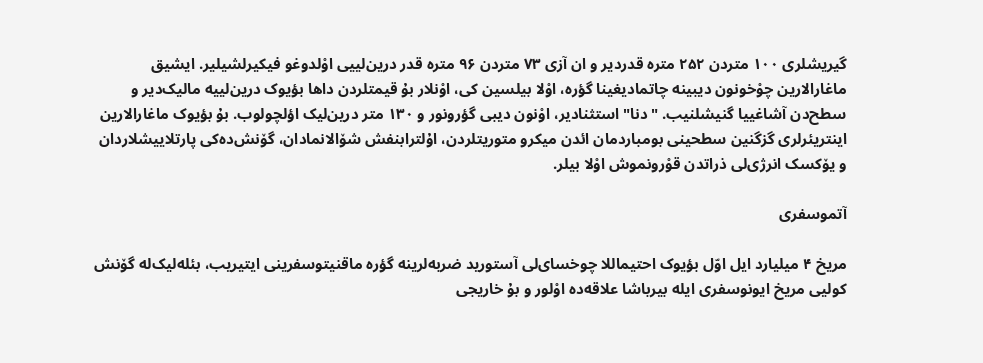گیریشلری ۱۰۰ متردن ۲۵۲ متره قدردیر و ان آزی ۷۳ متردن ۹۶ متره قدر درین‌لییی اوْلدوغو فیکیرلشیلیر. ایشیق ماغارالارین چوْخونون دیبینه چاتمادیغینا گؤره، اوْلا بیلسین کی، اوْنلار بۇ قیمتلردن داها بؤیوک درین‌لییه مالیک‌دیر و سطح‌دن آشاغییا گنیشلنیب. "دنا" استثنادیر، اوْنون دیبی گؤرونور و ۱۳۰ متر درین‌لیک اؤلچولوب. بۇ بؤیوک ماغارالارین اینتریئرلری گزگنین سطحینی بومباردمان ائدن میکرو متوریتلردن، اۇلترابنفش شۆالانمادان، گۆنش‌ده‌کی پارتلاییشلاردان و یۆکسک انرژی‌لی ذراتدن قوْرونموش اوْلا بیلر.

آتموسفری

مریخ ۴ میلیارد ایل اوّل بؤیوک احتیماللا چوخسای‌لی آستورید ضربه‌لرینه گؤره ماقنیتوسفرینی ایتیریب، بئله‌لیک‌له گۆنش کولیی مریخ ایونوسفری ایله بیرباشا علاقه‌ده اوْلور و بۇ خاریجی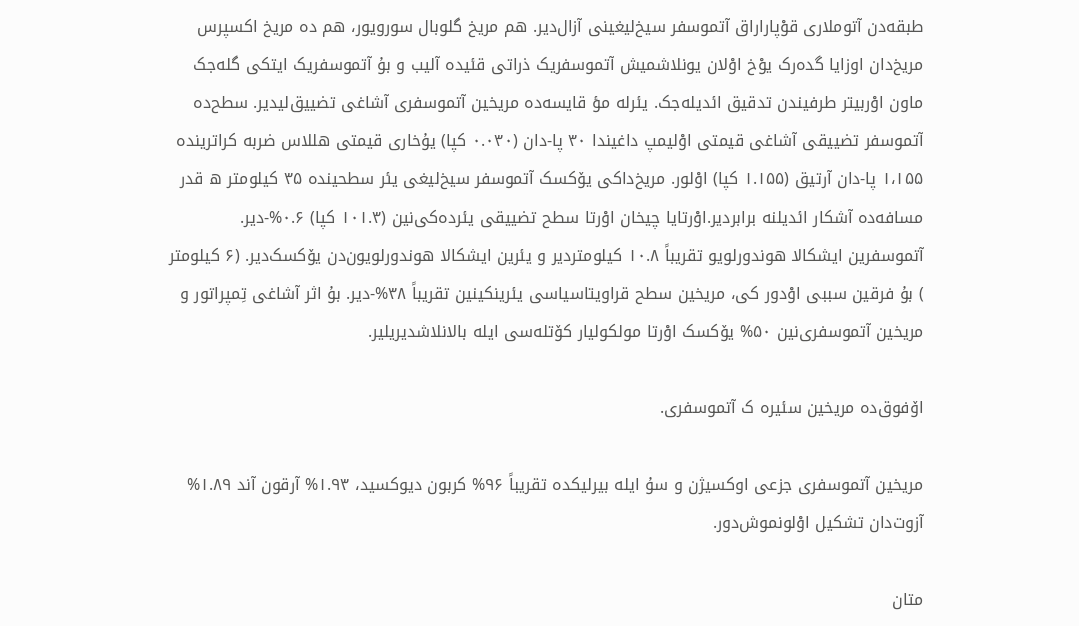طبقه‌دن آتوملاری قوْپاراراق آتموسفر سیخ‌لیغینی آزال‌دیر. هم مریخ گلوبال سورویور، هم ده مریخ اکسپرس مریخ‌دان اوزایا گده‌رک یوْخ اوْلان یونلاشمیش آتموسفریک ذراتی قئیده آلیب و بۇ آتموسفریک ایتکی گله‌جک ماون اوْربیتر طرفیندن تدقیق ائدیله‌جک. یئرله مؤ قایسه‌ده مریخین آتموسفری آشاغی تضییق‌لیدیر. سطح‌ده آتموسفر تضییقی آشاغی قیمتی اوْلیمپ داغیندا ۳۰ پا-دان (۰.۰۳۰ کپا) یۇخاری قیمتی هللاس ضربه کراترینده ۱،۱۵۵ پا-دان آرتیق (۱.۱۵۵ کپا) اوْلور. مریخ‌داکی یۆکسک آتموسفر سیخ‌لیغی یئر سطحینده ۳۵ کیلومتر ه قدر مسافه‌ده آشکار ائدیلنه برابردیر.اوْرتایا چیخان اوْرتا سطح تضییقی یئرده‌کی‌نین (۱۰۱.۳ کپا) ۰.۶%-دیر. آتموسفرین ایشکالا هوندورلویو تقریباً ۱۰.۸ کیلومتردیر و یئرین ایشکالا هوندورلویون‌دن یۆکسک‌دیر. (۶ کیلومتر ) بۇ فرقین سببی اوْدور کی، مریخین سطح قراویتاسیاسی یئرینکینین تقریباً ۳۸%-دیر. بۇ اثر آشاغی تِمپراتور و مریخین آتموسفری‌نین ۵۰% یۆکسک اوْرتا مولکولیار کۆتله‌سی ایله بالانلاشدیریلیر.

اۆفوق‌ده مریخین سئیره ک آتموسفری.

مریخین آتموسفری جزعی اوکسیژن و سۇ ایله بیرلیکده تقریباً ۹۶% کربون دیوکسید، ۱.۹۳% آرقون آند ۱.۸۹% آزوت‌دان تشکیل اوْلونموش‌دور.

متان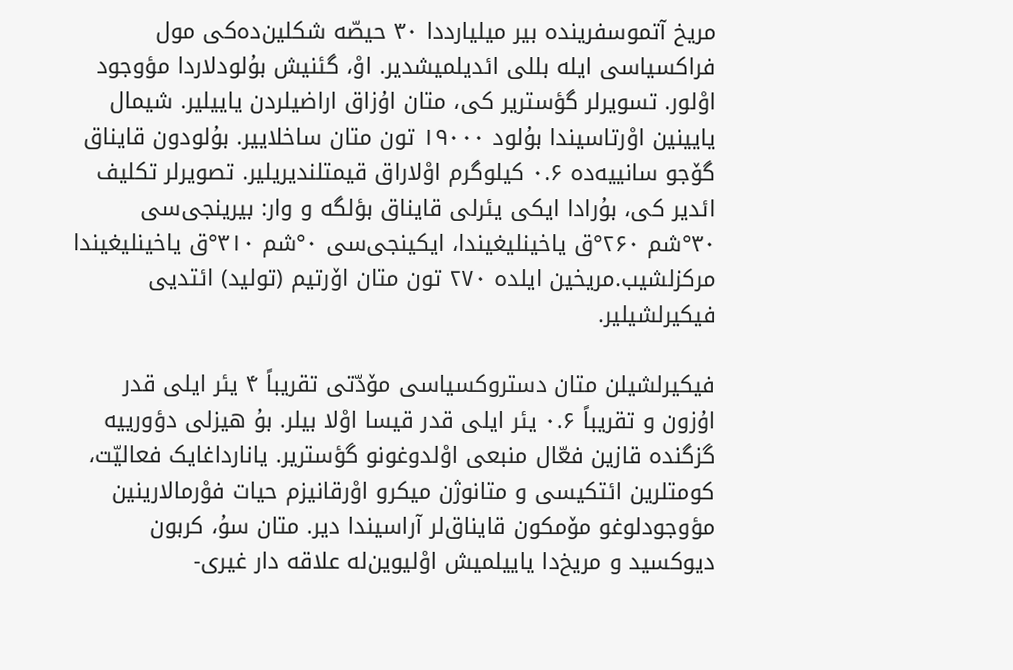مریخ آتموسفرینده بیر میلیارددا ۳۰ حیصّه شکلین‌ده‌کی مول فراکسیاسی ایله بللی ائدیلمیشدیر. اوْ، گئنیش بۇلودلاردا مؤوجود اوْلور. تسویرلر گؤستریر کی، متان اۇزاق اراضیلردن یاییلیر. شیمال یایینین اوْرتاسیندا بۇلود ۱۹۰۰۰ تون متان ساخلاییر. بۇلودون قایناق گۆجو سانییه‌ده ۰.۶ کیلوگرم اوْلاراق قیمتلندیریلیر. تصویرلر تکلیف ائدیر کی، بۇرادا ایکی یئرلی قایناق بؤلگه و وار: بیرینجی‌سی ۳۰°شم ۲۶۰°ق یاخینلیغیندا، ایکینجی‌سی ۰°شم ۳۱۰°ق یاخینلیغیندا مرکزلشیب.مریخین ایلده ۲۷۰ تون متان اۆرتیم (تولید) ائتدیی فیکیرلشیلیر.

فیکیرلشیلن متان دستروکسیاسی مۆدّتی تقریباً ۴ یئر ایلی قدر اۇزون و تقریباً ۰.۶ یئر ایلی قدر قیسا اوْلا بیلر. بۇ هیز‌لی دؤورییه گزگنده قازین فعّال منبعی اوْلدوغونو گؤستریر. یانارداغایک فعالیّت، کومتلرین ائتکیسی و متانوژن میکرو اوْرقانیزم حیات فوْرمالارینین مؤوجودلوغو مۆمکون قایناق‌لر آراسیندا دیر. متان سۇ، کربون دیوکسید و مریخ‌دا یاییلمیش اوْلیوین‌له علاقه دار غیری-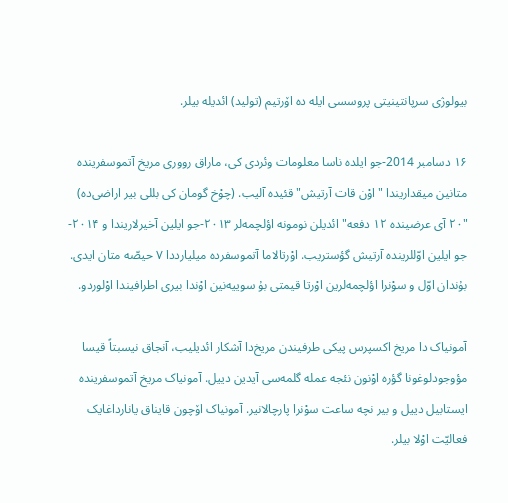بیولوژی سرپانتینیتی پروسسی ایله ده اۆرتیم (تولید) ائدیله بیلر.

۱۶ دسامبر 2014-جو ایلده ناسا معلومات وئردی کی، ماراق رووری مریخ آتموسفرینده متانین میقداریندا "اوْن قات آرتیش" قئیده آلیب. (چوْخ گومان کی بللی بیر اراضی‌ده) "۲۰ آی عرضینده ۱۲ دفعه" ائدیلن نومونه اؤلچمه‌لر ۲۰۱۳-جو ایلین آخیرلاریندا و ۲۰۱۴-جو ایلین اوّللرینده آرتیش گؤستریب. اوْرتالاما آتموسفرده میلیارددا ۷ حیصّه متان ایدی. بۇندان اوّل و سوْنرا اؤلچمه‌لرین اوْرتا قیمتی بۇ سوییه‌نین اوْندا بیری اطرافیندا اوْلوردو.

آمونیاک دا مریخ اکسپرس پیکی طرفیندن مریخ‌دا آشکار ائدیلیب، آنجاق نیسبتاً قیسا مؤوجودلوغونا گؤره اوْنون نئجه عمله گلمه‌سی آیدین دییل. آمونیاک مریخ آتموسفرینده ایستابیل دییل و بیر نچه ساعت سوْنرا پارچالانیر. آمونیاک اۆچون قایناق یانارداغایک فعالیّت اوْلا بیلر.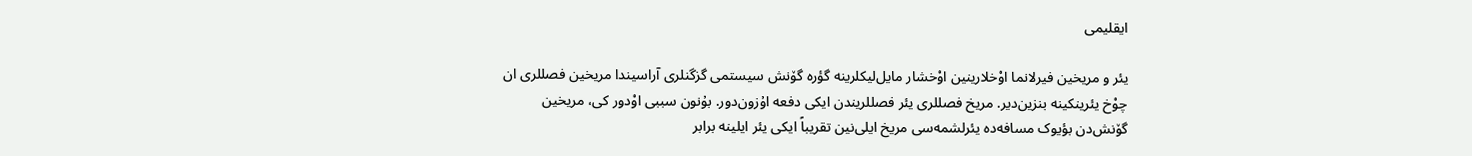ایقلیمی

یئر و مریخین فیرلانما اوْخلارینین اوْخشار مایل‌لیکلرینه گؤره گۆنش سیستمی گزگنلری آراسیندا مریخین فصللری ان چوْخ یئرینکینه بنزین‌دیر. مریخ فصللری یئر فصللریندن ایکی دفعه اۇزون‌دور. بۇنون سببی اوْدور کی، مریخین گۆنش‌دن بؤیوک مسافه‌ده یئرلشمه‌سی مریخ ایلی‌نین تقریباً ایکی یئر ایلینه برابر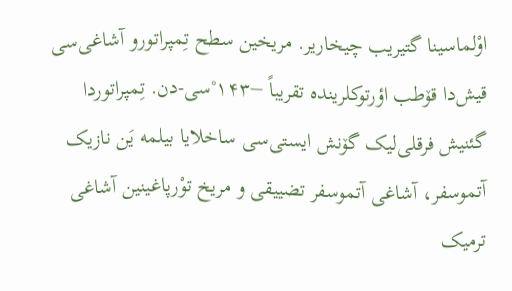اوْلماسینا گتیریب چیخاریر. مریخین سطح تِمپراتورو آشاغی‌سی قیش‌دا قۆطب اؤرتوکلرینده تقریباً −۱۴۳°سی-دن. تِمپراتوردا گئنیش فرقلی‌لیک گۆنش ایستی‌سی ساخلایا بیلمه یَن نازیک آتموسفر، آشاغی آتموسفر تضییقی و مریخ توْرپاغینین آشاغی ترمیک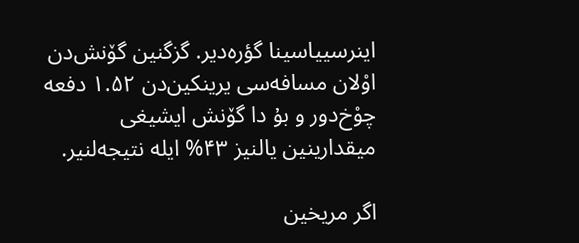اینرسییاسینا گؤره‌دیر. گزگنین گۆنش‌دن اوْلان مسافه‌سی یرینکین‌دن ۱.۵۲ دفعه چوْخ‌دور و بۇ دا گۆنش ایشیغی میقدارینین یالنیز ۴۳% ایله نتیجه‌لنیر.

اگر مریخین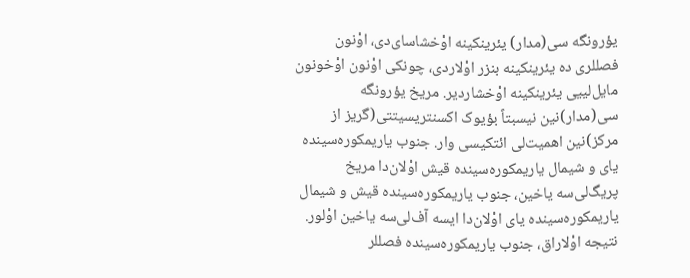یؤرونگه سی(مدار) یئرینکینه اوْخشاسای‌دی، اوْنون فصللری ده یئرینکینه بنزر اوْلاردی، چونکی اوْنون اوْخونون مایل‌لییی یئرینکینه اوْخشاردیر. مریخ یؤرونگه سی(مدار)نین نیسبتاً بؤیوک اکسنتریسیتتی(گریز از مرکز)نین اهمیت‌لی ائتکیسی وار. جنوب یاریمکوره‌سینده یای و شیمال یاریمکوره‌سینده قیش اوْلان‌دا مریخ پریگ‌لی‌سه یاخین، جنوب یاریمکوره‌سینده قیش و شیمال یاریمکوره‌سینده یای اوْلان‌دا ایسه آف‌لی‌سه یاخین اوْلور. نتیجه اوْلاراق، جنوب یاریمکوره‌سینده فصللر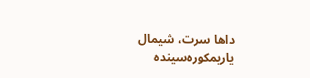داها سرت، شیمال یاریمکوره‌سینده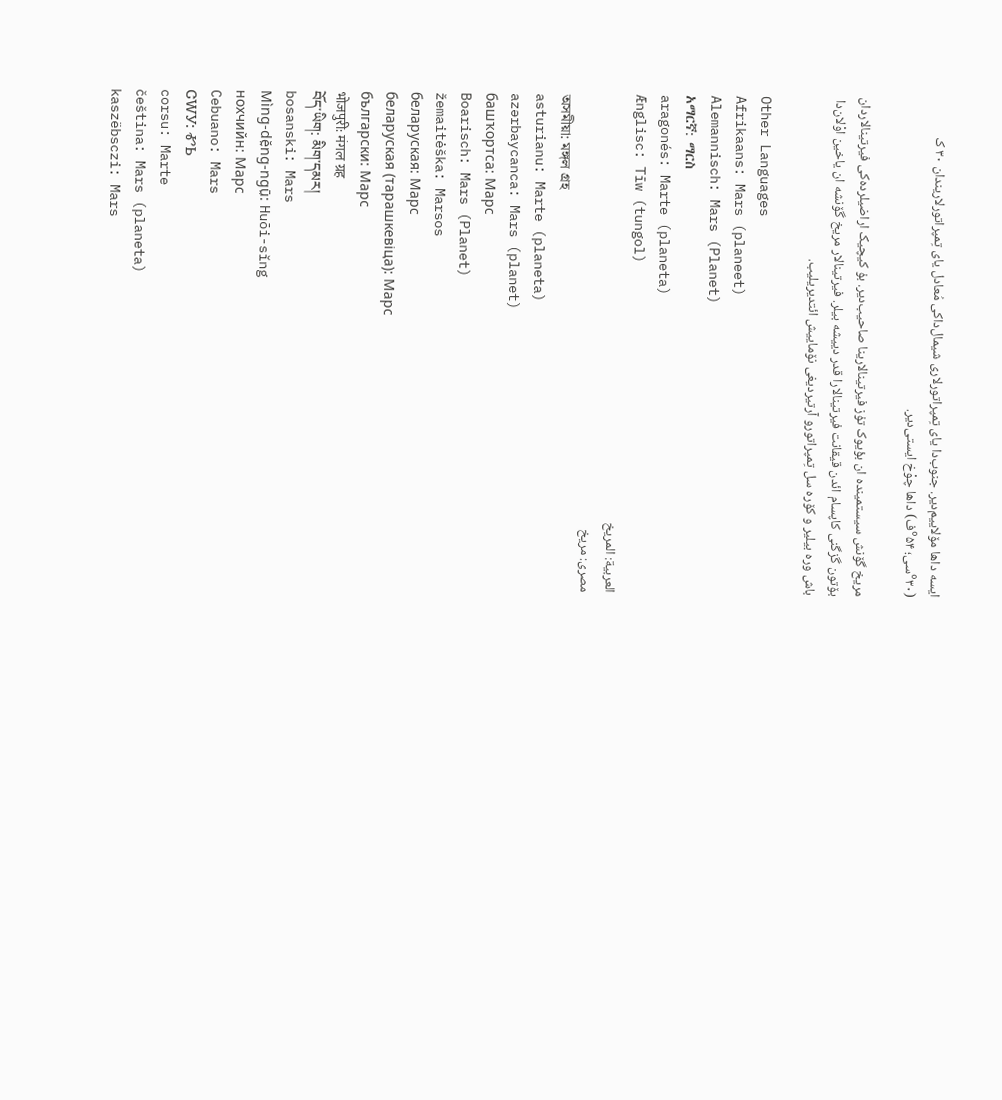ایسه داها مۆلاییم‌دیر. جنوب‌دا یای تِمپراتورلاری شیمال‌داکی مُعادل یای تِمپراتورلاریندان ۳۰ ک (۳۰°سی؛ ۵۴°ف) داها چوْخ ایستی‌دیر.

مریخ گۆنش سیستمینده ان بؤیوک تۇز فیرتینالارینا صاحیب‌دیر. بۇ کیچیک اراضیلرده‌کی فیرتینالاردان بۆتون گزگنی کاپسام ائدن قیقانت فیرتینالارا قدر دییشه بیلر. فیرتینالار مریخ گۆنشه ان یاخین اوْلان‌دا باش وره بیلیر و کۆره سل تِمپراتورو آرتیردیغی نۆماییش ائتدیریلیب.

Other Languages
Afrikaans: Mars (planeet)
Alemannisch: Mars (Planet)
አማርኛ: ማርስ
aragonés: Marte (planeta)
Ænglisc: Tīw (tungol)
العربية: المريخ
مصرى: مريخ
অসমীয়া: মঙ্গল গ্ৰহ
asturianu: Marte (planeta)
azərbaycanca: Mars (planet)
башҡортса: Марс
Boarisch: Mars (Planet)
žemaitėška: Marsos
беларуская: Марс
беларуская (тарашкевіца): Марс
български: Марс
भोजपुरी: मंगल ग्रह
བོད་ཡིག: མིག་དམར།
bosanski: Mars
Mìng-dĕ̤ng-ngṳ̄: Huōi-sĭng
нохчийн: Марс
Cebuano: Mars
ᏣᎳᎩ: ᎹᏏ
corsu: Marte
čeština: Mars (planeta)
kaszëbsczi: Mars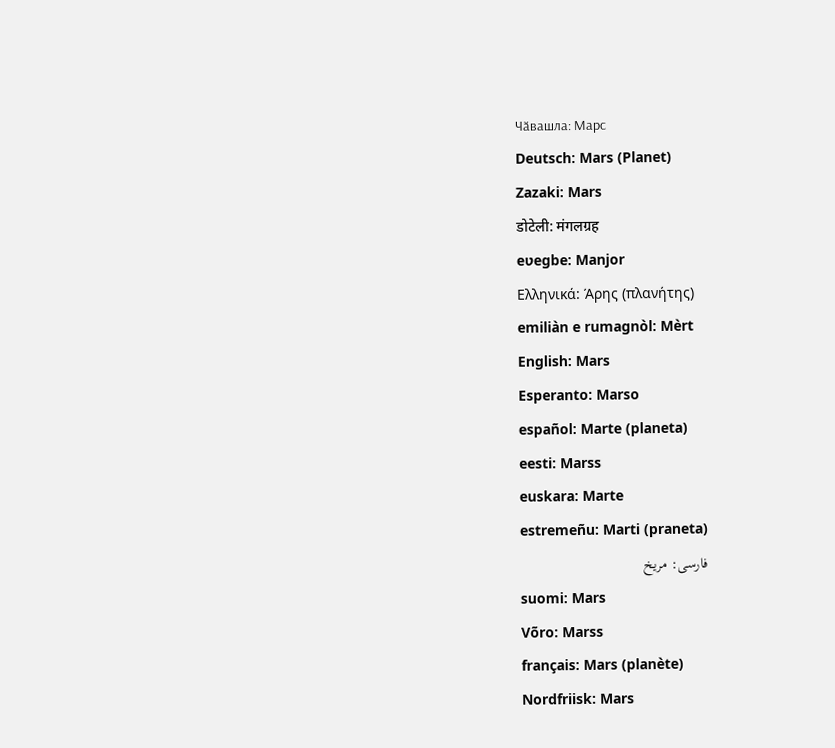Чӑвашла: Марс
Deutsch: Mars (Planet)
Zazaki: Mars
डोटेली: मंगलग्रह
eʋegbe: Manjor
Ελληνικά: Άρης (πλανήτης)
emiliàn e rumagnòl: Mèrt
English: Mars
Esperanto: Marso
español: Marte (planeta)
eesti: Marss
euskara: Marte
estremeñu: Marti (praneta)
فارسی: مریخ
suomi: Mars
Võro: Marss
français: Mars (planète)
Nordfriisk: Mars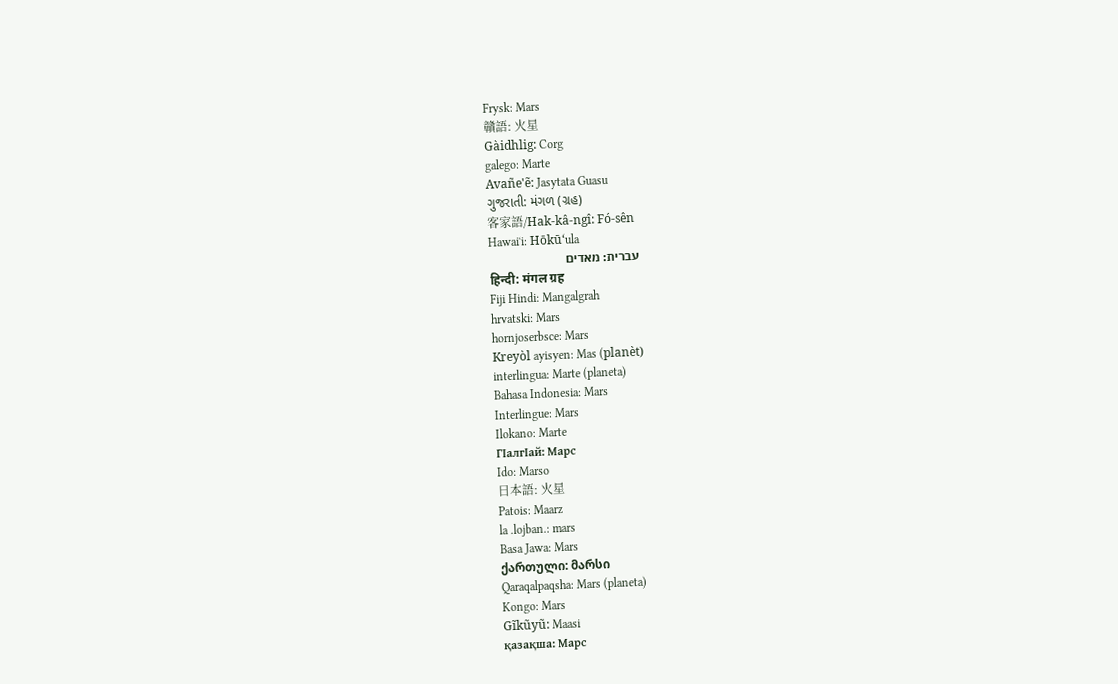Frysk: Mars
贛語: 火星
Gàidhlig: Corg
galego: Marte
Avañe'ẽ: Jasytata Guasu
ગુજરાતી: મંગળ (ગ્રહ)
客家語/Hak-kâ-ngî: Fó-sên
Hawaiʻi: Hōkū‘ula
עברית: מאדים
हिन्दी: मंगल ग्रह
Fiji Hindi: Mangalgrah
hrvatski: Mars
hornjoserbsce: Mars
Kreyòl ayisyen: Mas (planèt)
interlingua: Marte (planeta)
Bahasa Indonesia: Mars
Interlingue: Mars
Ilokano: Marte
ГӀалгӀай: Марс
Ido: Marso
日本語: 火星
Patois: Maarz
la .lojban.: mars
Basa Jawa: Mars
ქართული: მარსი
Qaraqalpaqsha: Mars (planeta)
Kongo: Mars
Gĩkũyũ: Maasi
қазақша: Марс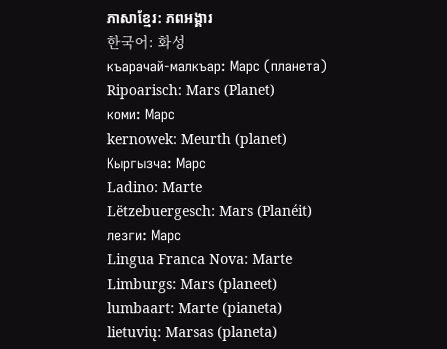ភាសាខ្មែរ: ភពអង្គារ
한국어: 화성
къарачай-малкъар: Марс (планета)
Ripoarisch: Mars (Planet)
коми: Марс
kernowek: Meurth (planet)
Кыргызча: Марс
Ladino: Marte
Lëtzebuergesch: Mars (Planéit)
лезги: Марс
Lingua Franca Nova: Marte
Limburgs: Mars (planeet)
lumbaart: Marte (pianeta)
lietuvių: Marsas (planeta)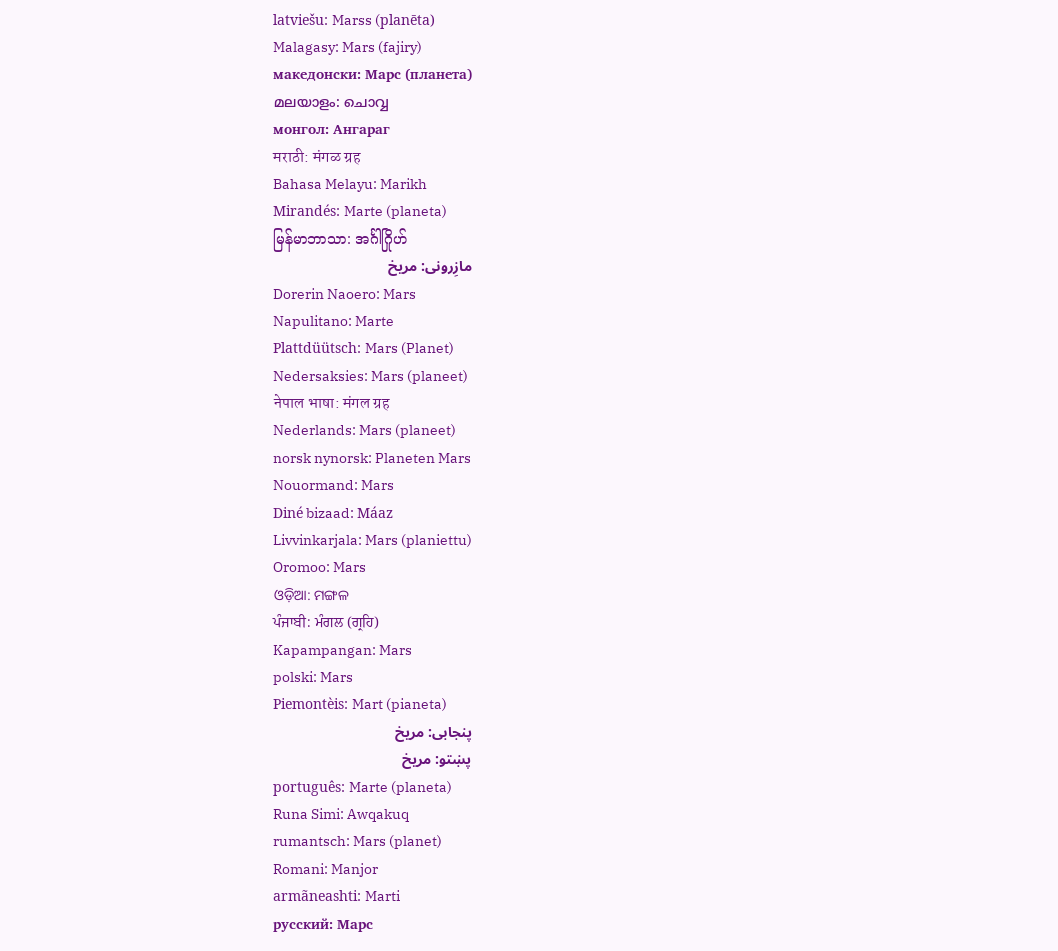latviešu: Marss (planēta)
Malagasy: Mars (fajiry)
македонски: Марс (планета)
മലയാളം: ചൊവ്വ
монгол: Ангараг
मराठी: मंगळ ग्रह
Bahasa Melayu: Marikh
Mirandés: Marte (planeta)
မြန်မာဘာသာ: အင်္ဂါဂြိုဟ်
مازِرونی: مریخ
Dorerin Naoero: Mars
Napulitano: Marte
Plattdüütsch: Mars (Planet)
Nedersaksies: Mars (planeet)
नेपाल भाषा: मंगल ग्रह
Nederlands: Mars (planeet)
norsk nynorsk: Planeten Mars
Nouormand: Mars
Diné bizaad: Máaz
Livvinkarjala: Mars (planiettu)
Oromoo: Mars
ଓଡ଼ିଆ: ମଙ୍ଗଳ
ਪੰਜਾਬੀ: ਮੰਗਲ (ਗ੍ਰਹਿ)
Kapampangan: Mars
polski: Mars
Piemontèis: Mart (pianeta)
پنجابی: مریخ
پښتو: مريخ
português: Marte (planeta)
Runa Simi: Awqakuq
rumantsch: Mars (planet)
Romani: Manjor
armãneashti: Marti
русский: Марс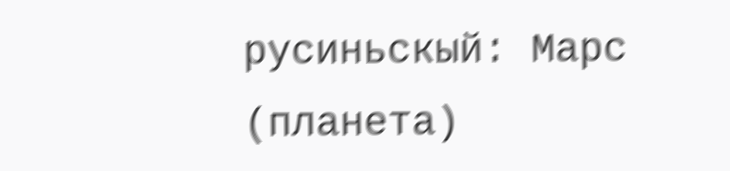русиньскый: Марс (планета)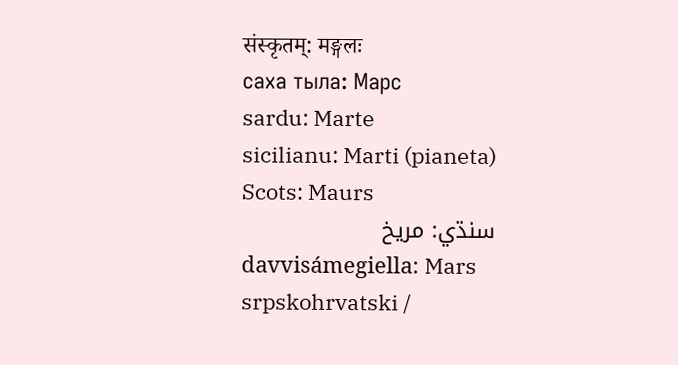संस्कृतम्: मङ्गलः
саха тыла: Марс
sardu: Marte
sicilianu: Marti (pianeta)
Scots: Maurs
سنڌي: مريخ
davvisámegiella: Mars
srpskohrvatski /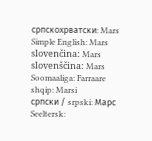српскохрватски: Mars
Simple English: Mars
slovenčina: Mars
slovenščina: Mars
Soomaaliga: Farraare
shqip: Marsi
српски / srpski: Марс
Seeltersk: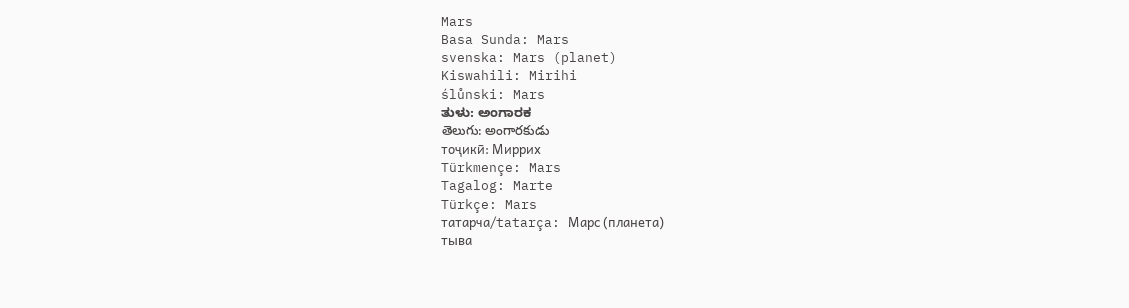Mars
Basa Sunda: Mars
svenska: Mars (planet)
Kiswahili: Mirihi
ślůnski: Mars
ತುಳು: ಅಂಗಾರಕ
తెలుగు: అంగారకుడు
тоҷикӣ: Миррих
Türkmençe: Mars
Tagalog: Marte
Türkçe: Mars
татарча/tatarça: Марс (планета)
тыва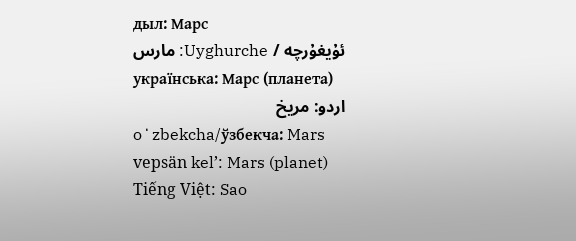дыл: Марс
ئۇيغۇرچە / Uyghurche: مارس
українська: Марс (планета)
اردو: مریخ
oʻzbekcha/ўзбекча: Mars
vepsän kel’: Mars (planet)
Tiếng Việt: Sao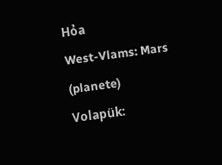Hỏa
West-Vlams: Mars (planete)
Volapük: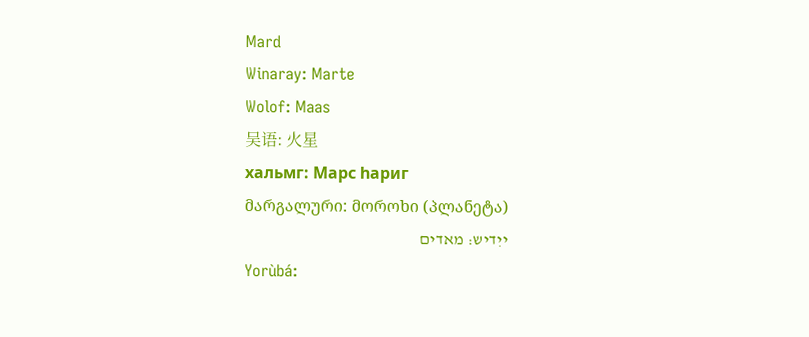Mard
Winaray: Marte
Wolof: Maas
吴语: 火星
хальмг: Марс һариг
მარგალური: მოროხი (პლანეტა)
ייִדיש: מאדים
Yorùbá: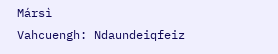Mársì
Vahcuengh: Ndaundeiqfeiz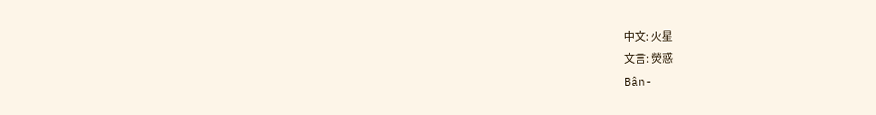中文: 火星
文言: 熒惑
Bân-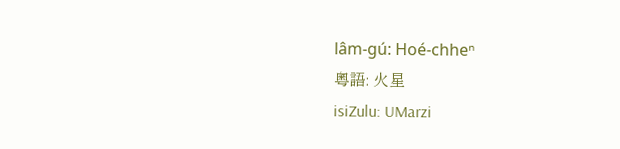lâm-gú: Hoé-chheⁿ
粵語: 火星
isiZulu: UMarzi